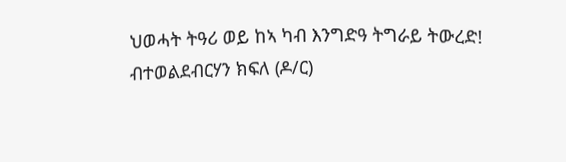ህወሓት ትዓሪ ወይ ከኣ ካብ እንግድዓ ትግራይ ትውረድ!
ብተወልደብርሃን ክፍለ (ዶ/ር)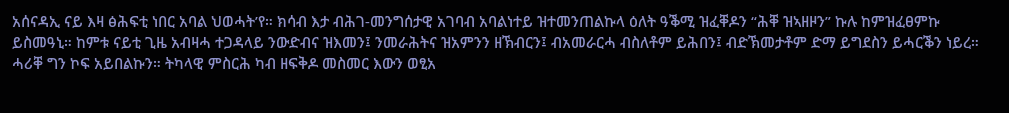አሰናዳኢ ናይ እዛ ፅሕፍቲ ነበር አባል ህወሓት’የ። ክሳብ እታ ብሕገ-መንግሰታዊ አገባብ አባልነተይ ዝተመንጠልኩላ ዕለት ዓቕሚ ዝፈቐዶን “ሕቐ ዝኣዘዞን” ኩሉ ከምዝፈፀምኩ ይስመዓኒ። ከምቱ ናይቲ ጊዜ አብዛሓ ተጋዳላይ ንውድብና ዝእመን፤ ንመራሕትና ዝአምንን ዘኽብርን፤ ብአመራርሓ ብስለቶም ይሕበን፤ ብድኽመታቶም ድማ ይግደስን ይሓርቕን ነይረ። ሓሪቐ ግን ኮፍ አይበልኩን። ትካላዊ ምስርሕ ካብ ዘፍቅዶ መስመር እውን ወፂአ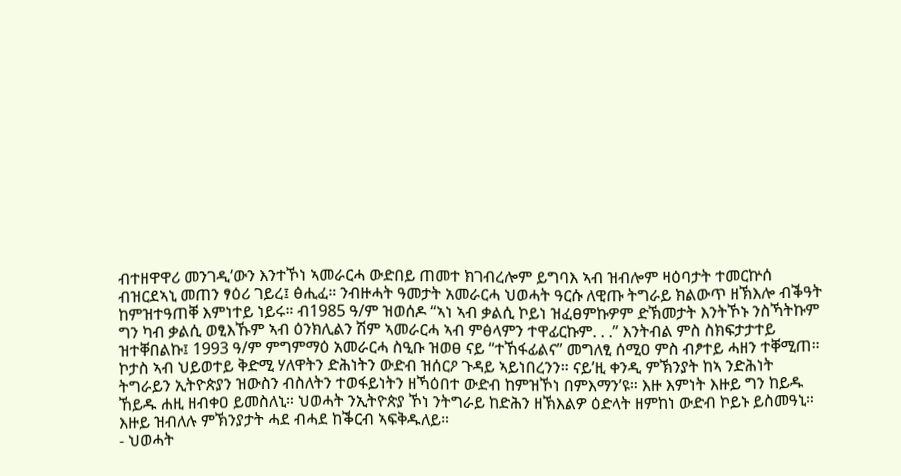ብተዘዋዋሪ መንገዲ’ውን እንተኾነ ኣመራርሓ ውድበይ ጠመተ ክገብረሎም ይግባእ ኣብ ዝብሎም ዛዕባታት ተመርኵሰ ብዝርደኣኒ መጠን ፃዕሪ ገይረ፤ ፅሒፈ። ንብዙሓት ዓመታት አመራርሓ ህወሓት ዓርሱ ለዊጡ ትግራይ ክልውጥ ዘኽእሎ ብቕዓት ከምዝተዓጠቐ እምነተይ ነይሩ። ብ1985 ዓ/ም ዝወሰዶ “ኣነ ኣብ ቃልሲ ኮይነ ዝፈፀምኩዎም ድኽመታት እንትኾኑ ንስኻትኩም ግን ካብ ቃልሲ ወፂእኹም ኣብ ዕንክሊልን ሽም ኣመራርሓ ኣብ ምፅላምን ተዋፊርኩም. . .” እንትብል ምስ ስክፍታታተይ ዝተቐበልኩ፤ 1993 ዓ/ም ምግምማዕ አመራርሓ ስዒቡ ዝወፀ ናይ “ተኸፋፊልና” መግለፂ ሰሚዐ ምስ ብፆተይ ሓዘን ተቐሚጠ። ኮታስ ኣብ ህይወተይ ቅድሚ ሃለዋትን ድሕነትን ውድብ ዝሰርዖ ጉዳይ ኣይነበረንን። ናይ’ዚ ቀንዲ ምኽንያት ከኣ ንድሕነት ትግራይን ኢትዮጵያን ዝውስን ብስለትን ተወፋይነትን ዘኻዕበተ ውድብ ከምዝኾነ በምእማን’ዩ። እዙ እምነት እዙይ ግን ከይዱ ኸይዱ ሐዚ ዘብቀዐ ይመስለኒ። ህወሓት ንኢትዮጵያ ኾነ ንትግራይ ከድሕን ዘኽእልዎ ዕድላት ዘምከነ ውድብ ኮይኑ ይስመዓኒ። እዙይ ዝብለሉ ምኽንያታት ሓደ ብሓደ ከቕርብ ኣፍቅዱለይ።
- ህወሓት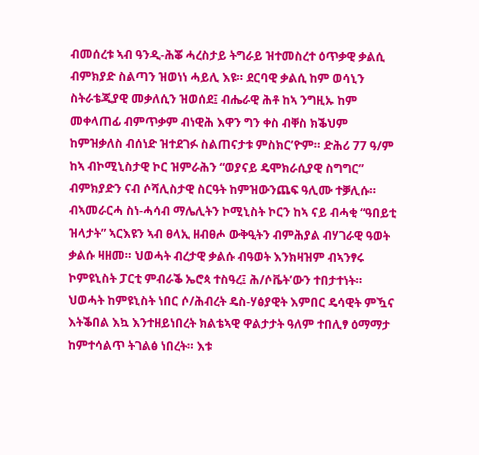ብመሰረቱ ኣብ ዓንዲ-ሕቖ ሓረስታይ ትግራይ ዝተመስረተ ዕጥቃዊ ቃልሲ ብምክያድ ስልጣን ዝወነነ ሓይሊ እዩ። ደርባዊ ቃልሲ ከም ወሳኒን ስትራቴጂያዊ መቃለሲን ዝወሰደ፤ ብሔራዊ ሕቶ ከኣ ንግዚኡ ከም መቀላጠፊ ብምጥቃም ብነዊሕ እዋን ግን ቀስ ብቐስ ክቕህም ከምዝቃለስ ብሰነድ ዝተደገፉ ስልጠናታቱ ምስክር’ዮም። ድሕሪ 77 ዓ/ም ከኣ ብኮሚኒስታዊ ኮር ዝምራሕን “ወያናይ ዴሞክራሲያዊ ስግግር” ብምክያድን ናብ ሶሻሊስታዊ ስርዓት ከምዝውንጨፍ ዓሊሙ ተቓሊሱ። ብኣመራርሓ ስነ-ሓሳብ ማሌሊትን ኮሚኒስት ኮርን ከኣ ናይ ብሓቂ “ዓበይቲ ዝላታት” ኣርእዩን ኣብ ፀላኢ ዘብፀሖ ውቅዒትን ብምሕያል ብሃገራዊ ዓወት ቃልሱ ዛዘመ። ህወሓት ብረታዊ ቃልሱ ብዓወት እንክዛዝም ብኣንፃሩ ኮምዩኒስት ፓርቲ ምብራቕ ኤሮጳ ተስዓረ፤ ሕ/ሶቬት’ውን ተበታተነት። ህወሓት ከምዩኒስት ነበር ሶ/ሕብረት ዴስ-ሃፅያዊት እምበር ዴሳዊት ምዃና እትቕበል እኳ እንተዘይነበረት ክልቴኣዊ ዋልታታት ዓለም ተበሊፃ ዕማማታ ከምተሳልጥ ትገልፅ ነበረት። እቱ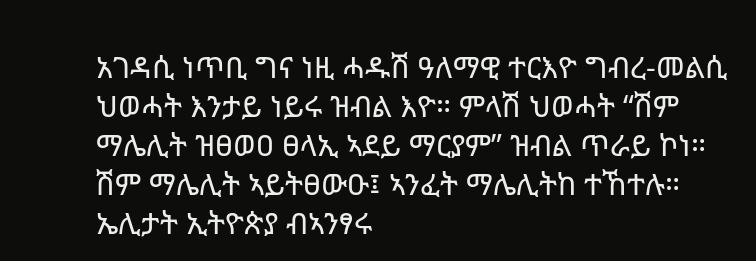አገዳሲ ነጥቢ ግና ነዚ ሓዱሽ ዓለማዊ ተርእዮ ግብረ-መልሲ ህወሓት እንታይ ነይሩ ዝብል እዮ። ምላሽ ህወሓት “ሽም ማሌሊት ዝፀወዐ ፀላኢ ኣደይ ማርያም” ዝብል ጥራይ ኮነ። ሽም ማሌሊት ኣይትፀውዑ፤ ኣንፈት ማሌሊትከ ተኸተሉ። ኤሊታት ኢትዮጵያ ብኣንፃሩ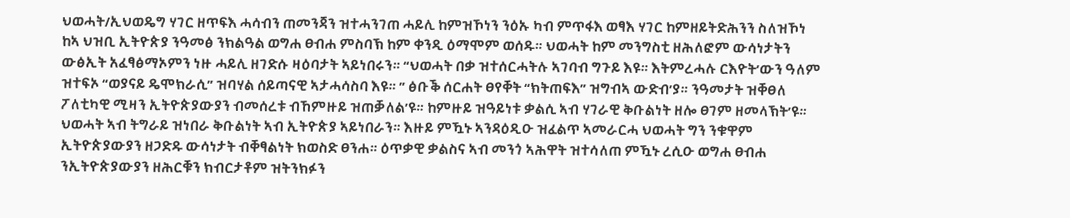ህወሓት/ኢህወዴግ ሃገር ዘጥፍእ ሓሳብን ጠመንጃን ዝተሓንገጠ ሓይሊ ከምዝኾነን ንዕኡ ካብ ምጥፋእ ወፃእ ሃገር ከምዘይትድሕንን ስለዝኾነ ከኣ ህዝቢ ኢትዮጵያ ንዓመፅ ንክልዓል ወግሐ ፀብሐ ምስባኽ ከም ቀንዲ ዕማሞም ወሰዱ። ህወሓት ከም መንግስቲ ዘሕለፎም ውሳነታትን ውፅኢት አፈፃፅማኦምን ነዙ ሓይሊ ዘገድሱ ዛዕባታት ኣይነበሩን። “ህወሓት በቃ ዝተሰርሓትሉ ኣገባብ ግጉይ እዩ። እትምረሓሉ ርእዮት’ውን ዓለም ዝተፍኦ “ወያናይ ዴሞክራሲ” ዝባሃል ሰይጣናዊ ኣታሓሳስባ እዩ። ” ፅቡቕ ሰርሐት ፀየቐት “ክትጠፍእ” ዝግብኣ ውድብ’ያ። ንዓመታት ዝቐፀለ ፖለቲካዊ ሚዛን ኢትዮጵያውያን ብመሰረቱ ብኸምዙይ ዝጠቓለል’ዩ። ከምዙይ ዝዓይነቱ ቃልሲ ኣብ ሃገራዊ ቅቡልነት ዘሎ ፀገም ዘመላኽት’ዩ። ህወሓት ኣብ ትግራይ ዝነበራ ቅቡልነት ኣብ ኢትዮጵያ ኣይነበራን። እዙይ ምዃኑ ኣንዳዕዲዑ ዝፈልጥ ኣመራርሓ ህወሓት ግን ንቁዋም ኢትዮጵያውያን ዘጋድዱ ውሳነታት ብቐፃልነት ክወስድ ፀንሐ። ዕጥቃዊ ቃልስና ኣብ መንጎ ኣሕዋት ዝተሳለጠ ምዃኑ ረሲዑ ወግሐ ፀብሐ ንኢትዮጵያውያን ዘሕርቑን ክብርታቶም ዝትንክፉን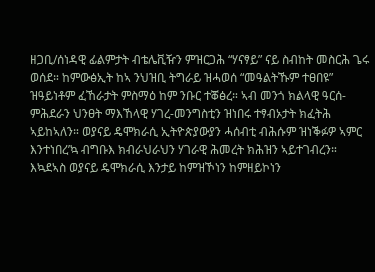ዘጋቢ/ሰነዳዊ ፊልምታት ብቴሌቪዥን ምዝርጋሕ “ሃናፃይ” ናይ ስብከት መስርሕ ጌሩ ወሰደ። ከምውፅኢት ከኣ ንህዝቢ ትግራይ ዝሓወሰ “መዓልትኹም ተፀበዩ” ዝዓይነቶም ፈኸራታት ምስማዕ ከም ንቡር ተቖፅረ። ኣብ መንጎ ክልላዊ ዓርሰ-ምሕደራን ህንፀት ማእኸላዊ ሃገረ-መንግስቲን ዝነበሩ ተፃብኦታት ክፈትሕ ኣይከኣለን። ወያናይ ዴሞክራሲ ኢትዮጵያውያን ሓሰብቲ ብሕሱም ዝነቕፉዎ ኣምር እንተነበረ’ኳ ብግቡእ ክብራህራህን ሃገራዊ ሕመረት ክሕዝን ኣይተገብረን። እኳደኣስ ወያናይ ዴሞክራሲ እንታይ ከምዝኾነን ከምዘይኮነን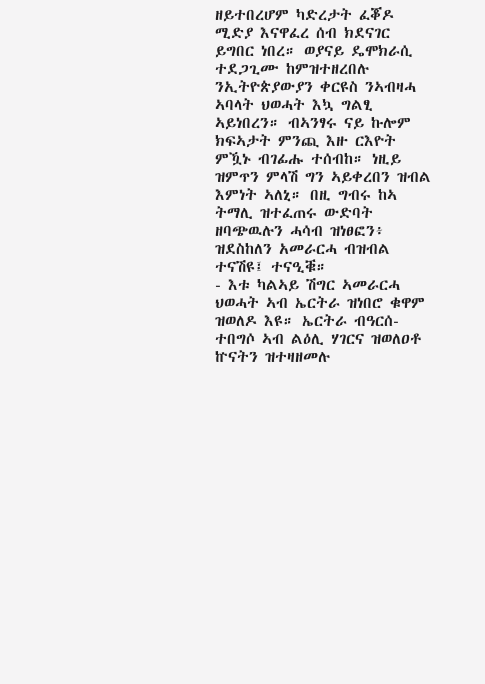ዘይተበረሆም ካድረታት ፈቖዶ ሚድያ እናዋፈረ ሰብ ክደናገር ይግበር ነበረ። ወያናይ ዴሞክራሲ ተደጋጊሙ ከምዝተዘረበሉ ንኢትዮጵያውያን ቀርዩስ ንኣብዛሓ ኣባላት ህወሓት እኳ ግልፂ ኣይነበረን። ብኣንፃሩ ናይ ኩሎም ክፍኣታት ምንጪ እዙ ርእዮት ምዃኑ ብገፊሑ ተሰብከ። ነዚይ ዝምጥን ምላሽ ግን ኣይቀረበን ዝብል እምነት ኣለኒ። በዚ ግብሩ ከኣ ትማሊ ዝተፈጠሩ ውድባት ዘባጭዉሉን ሓሳብ ዝነፀፎን፥ ዝደስከለን አመራርሓ ብዝብል ተናሽዩ፤ ተናዒቑ።
- እቱ ካልኣይ ሽግር ኣመራርሓ ህወሓት ኣብ ኤርትራ ዝነበሮ ቁዋም ዝወለዶ እዩ። ኤርትራ ብዓርሰ-ተበግሶ ኣብ ልዕሊ ሃገርና ዝወለዐቶ ኵናትን ዝተዛዘመሉ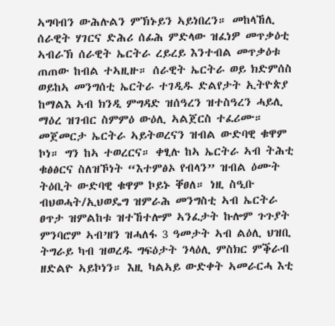ኣግባብን ውሕሉልን ምኽኑይን ኣይነበረን። መከላኸሊ ሰራዊት ሃገርና ድሕሪ ሰፊሕ ምድላው ዝፈነዎ መጥቃዕቲ ኣብራኽ ሰራዊት ኤርትራ ረይረይ እንተብል መጥቃዕቱ ጠጠው ከብል ተኣዚዙ። ሰራዊት ኤርትራ ወይ ክድምሰስ ወይከኣ መንግሰቲ ኤርትራ ተገዲዱ ድልየታት ኢትዮጵያ ከማልእ ኣብ ክንዲ ምግዳድ ዝሰዓረን ዝተስዓረን ሓይሊ ማዕረ ዝገብር ስምምዕ ውዕሊ ኣልጀርስ ተፈሪሙ። መጀመርታ ኤርትራ ኣይትወረናን ዝብል ውድባዊ ቁዋም ኮነ። ግን ከኣ ተወረርና። ቀፂሉ ከኣ ኤርትራ ኣብ ትሕቲ ቁፅፅርና ስለዝኾነት “እተምፅኦ የብላን” ዝብል ዕሙት ትዕቢት ውድባዊ ቁዋም ኮይኑ ቐፀለ። ነዚ ስዒቡ ብህወሓት/ኢህወዴግ ዝምራሕ መንግስቲ ኣብ ኤርትራ ፀጥታ ዝምልከቱ ዝተኸተሎም ኣንፈታት ኩሎም ጉጉያት ምንባሮም ኣብ’ዘን ዝሓለፋ 3 ዓመታት ኣብ ልዕሊ ህዝቢ ትግራይ ካብ ዝወረዱ ግፍዕታት ንላዕሊ ምስክር ምቕራብ ዘድልዮ ኣይኮነን። እዚ ካልኣይ ውድቀት ኣመራርሓ እቲ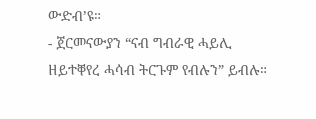ውድብ’ዩ።
- ጀርመናውያን “ናብ ግብራዊ ሓይሊ ዘይተቐየረ ሓሳብ ትርጉም የብሉን” ይብሉ።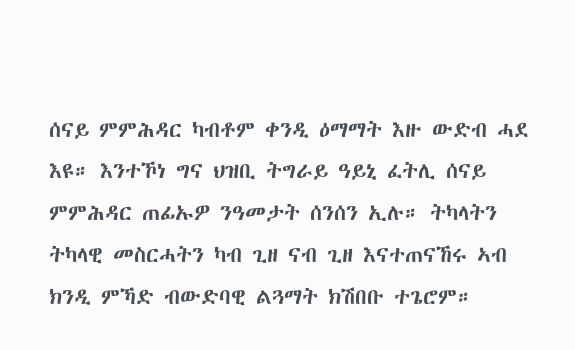ሰናይ ምምሕዳር ካብቶም ቀንዲ ዕማማት እዙ ውድብ ሓደ እዩ። እንተኾነ ግና ህዝቢ ትግራይ ዓይኒ ፈትሊ ሰናይ ምምሕዳር ጠፊኡዎ ንዓመታት ሰንሰን ኢሉ። ትካላትን ትካላዊ መስርሓትን ካብ ጊዘ ናብ ጊዘ እናተጠናኸሩ ኣብ ክንዲ ምኻድ ብውድባዊ ልጓማት ክሽበቡ ተጌሮም።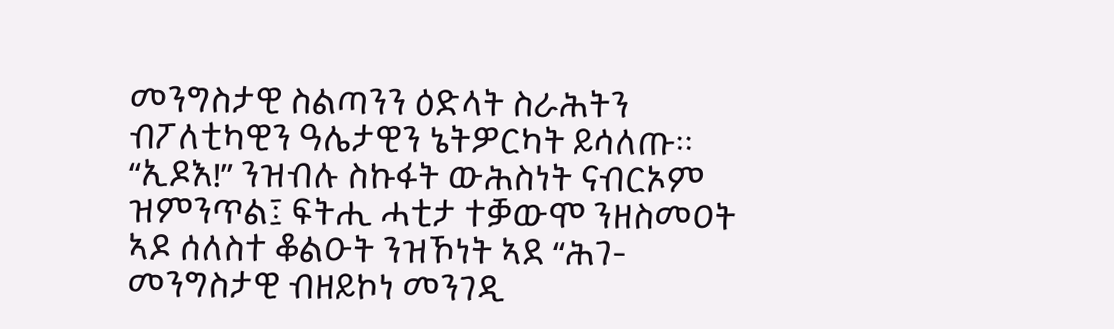መንግስታዊ ስልጣንን ዕድላት ስራሕትን ብፖለቲካዊን ዓሌታዊን ኔትዎርካት ይሳለጡ። “ኢዶእ!” ንዝብሉ ስኩፋት ውሕስነት ናብርኦም ዝምንጥል፤ ፍትሒ ሓቲታ ተቓውሞ ንዘስመዐት ኣዶ ሰለስተ ቆልዑት ንዝኾነት ኣደ “ሕገ-መንግስታዊ ብዘይኮነ መንገዲ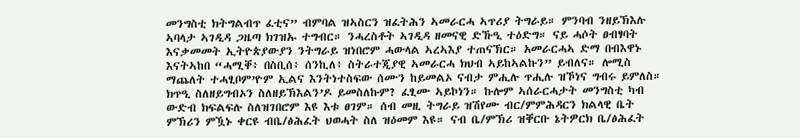መንግስቲ ክትግልብጥ ፈቲና” ብምባል ዝኣስርን ዝፈትሕን ኣመራርሓ ኣጥሪያ ትግራይ። ምንባብ ንዘይኽእሉ ኣባላታ ኣገዲዳ ጋዜጣ ክገዝኡ ተግብር። ንሓረስቶት ኣገዲዳ ዘመናዊ ድኹዒ ተዕድግ። ናይ ሓሶት ፀብፃባት እናቃመመት ኢትዮጵያውያን ንትግራይ ዝነበሮም ሓውላል ኣረኣእያ ተጠናኽር። አመራርሓኣ ድማ በብእዋኑ እናትኣከበ “ሓሚቐ፥ በስቢሰ፥ ሰንኪለ፥ ስትራተጂያዊ ኣመራርሓ ክህብ ኣይከኣልኩን” ይብለና። ሎሚስ ማጨለት ተሓፂቦም’ዮም ኢልና እንትነተስፍው ሰሙን ከይመልኦ ናብታ ምሒሉ ጥሒሉ ዝኾነና ግብሩ ይምለስ። ክጥዒ ስለዘይግብኦን ስለዘይኽእልን’ዶ ይመስለኩም? ፈፂሙ ኣይኮነን። ኩሎም ኣሰራርሓታት መንግስቲ ካብ ውድብ ክፍልፍሉ ስለዝገበሮም እዩ እቱ ፀገም። ሰብ መዚ ትግራይ ዝሽየሙ ብር/ምምሕዳርን ክልላዊ ቤት ምኽሪን ምዃኑ ቀርዩ ብቤ/ፅሕፈት ህወሓት ስለ ዝዕመም እዩ። ናብ ቤ/ምኽሪ ዝቐርቡ ኔትዎርክ ቤ/ፅሕፈት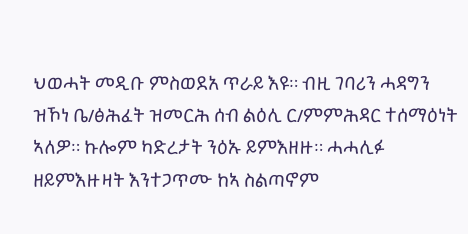ህወሓት መዲቡ ምስወደአ ጥራይ እዩ። ብዚ ገባሪን ሓዳግን ዝኾነ ቤ/ፅሕፈት ዝመርሕ ሰብ ልዕሊ ር/ምምሕዳር ተሰማዕነት ኣለዎ። ኩሎም ካድረታት ንዕኡ ይምእዘዙ። ሓሓሊፉ ዘይምእዙዛት እንተጋጥሙ ከኣ ስልጣኖም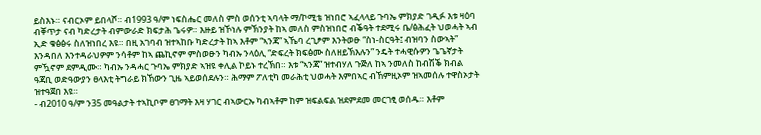ይስእኑ። ናብርኦም ይበላሾ። ብ1993 ዓ/ም ነፍስሔር መለስ ምስ ወሰንቲ ኣባላት ማ/ኮሚቴ ዝነበሮ ኣፈላላይ ጉባኤ ምክያድ ገዲፉ እቱ ዛዕባ ብቐጥታ ናብ ካድረታት ብምውራድ ክፍታሕ ጌሩዎ። እዙይ ዝኾነሉ ምኽንያት ከኣ መለስ ምስዝነበሮ ብቕዓት ተደሚሩ ቤ/ፅሕፈት ህወሓት ኣብ ኢድ ቁፅፅሩ ስለዝነበረ እዩ። በዚ አገባብ ዝተኣከቡ ካድረታት ከኣ እቶም “ኣንጃ” ኣኼባ ረጊፆም እንትወፁ “ስነ-ስርዓት፤ ብዝባን ስውኣት” እንዳበለ እንተዳራህዎም ንሳቶም ከኣ ጨኪኖም ምስወፁን ካብኡ ንላዕሊ “ድፍረት ክፍፅሙ ስለዘይኽእሉን” ንዴት ተሓዊሱዎን ጌጌኛታት ምዃኖም ደምዲሙ። ካብኡ ንዳሓር ጉባኤ ምክያድ ኣዝዩ ቀሊል ኮይኑ ተረኽበ። እቱ “ኣንጃ” ዝተብሃለ ጉጅለ ከኣ ንመለስ ከብሽቕ ክብል ዓጃቢ ወድዓውያን ፀላእቲ ትግራይ ክኸውን ጊዜ ኣይወሰደሉን። ሕማም ፖለቲካ መራሕቲ ህወሓት እምበኣር ብኸምዚኦም ዝኣመሰሉ ተዋስኦታት ዝተዓጀበ እዩ።
- ብ2010 ዓ/ም ን35 መዓልታት ተኣኪቦም ፀገማት እዛ ሃገር ብኣውርኡ ካብኣቶም ከም ዝፍልፍል ዝደምደመ መርገፂ ወሰዱ። እቶም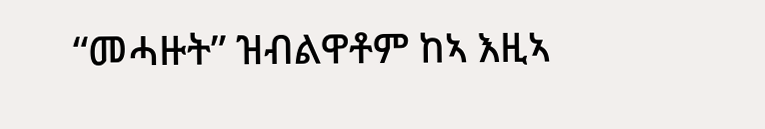“መሓዙት” ዝብልዋቶም ከኣ እዚኣ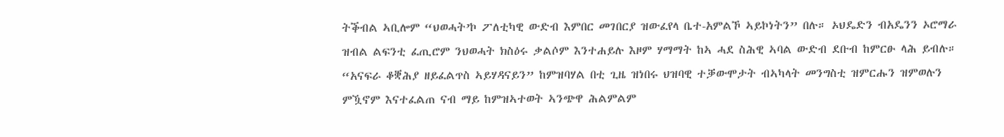ትቕብል ኣቢሎም “ህወሓት’ኮ ፖለቲካዊ ውድብ እምበር መገበርያ ዝውፈየላ ቤተ-አምልኾ ኣይኮነትን” በሉ። ኦህዴድን ብአዴንን ኦሮማራ ዝብል ልፍንቲ ፈጢሮም ንህወሓት ክስዕሩ ቃልሶም እንተሐይሉ እዞም ሃማማት ከኣ ሓደ ስሕዊ ኣባል ውድብ ደቡብ ከምርፁ ላሕ ይብሉ። “አናፍራ ቆቛሕያ ዘይፈልጥስ ኣይሃዳናይን” ከምዝባሃል በቲ ጊዜ ዝነበሩ ህዝባዊ ተቓውሞታት ብኣካላት መንግስቲ ዝምርሑን ዝምወሉን ምዃኖም እናተፈልጠ ናብ ማይ ከምዝኣተወት ኣንጭዋ ሕልምልም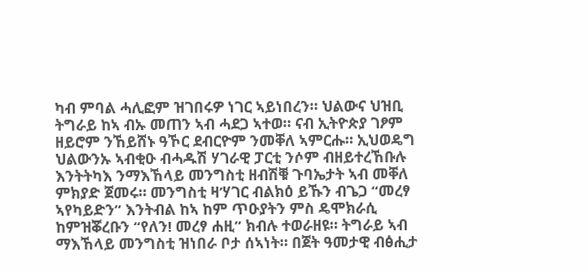ካብ ምባል ሓሊፎም ዝገበሩዎ ነገር ኣይነበረን። ህልውና ህዝቢ ትግራይ ከኣ ብኡ መጠን ኣብ ሓደጋ ኣተወ። ናብ ኢትዮጵያ ገፆም ዘይሮም ንኸይሸኑ ዓኾር ደብርዮም ንመቐለ ኣምርሑ። ኢህወዴግ ህልውንኡ ኣብቂዑ ብሓዱሽ ሃገራዊ ፓርቲ ንሶም ብዘይተረኸቡሉ እንትትካእ ንማእኸላይ መንግስቲ ዘብሽቑ ጉባኤታት ኣብ መቐለ ምክያድ ጀመሩ። መንግስቲ ዛ’ሃገር ብልክዕ ይኹን ብጌጋ “መረፃ ኣየካይድን” እንትብል ከኣ ከም ጥዑያትን ምስ ዴሞክራሲ ከምዝቖረቡን “የለን! መረፃ ሐዚ” ክብሉ ተወራዘዩ። ትግራይ ኣብ ማእኸላይ መንግስቲ ዝነበራ ቦታ ሰኣነት። በጀት ዓመታዊ ብፅሒታ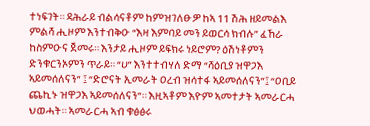ተነፍገት። ዳሕራይ ብልሳናቶም ከምዝገለፁዎ ከኣ 11 ሽሕ ዘይመልእ ምልሻ ሒዞም እንተብቅዑ “እዛ እምባይ መን ይወርሳ ክብሉ” ፈኸራ ከስምዑና ጀመሩ። እንታይ ሒዞም ይፍክሩ ነይሮም? ዕሽነቶምን ድንቁርንኦምን ጥራይ። “ሀ” እንተተብሃለ ድማ “ሻዕቢያ ዝዋጋእ ኣይመሰለናን” ፤ “ድሮናት ኢመራት ዐረብ ዝሳተፋ ኣይመሰለናን”፤ “ዐቢይ ጨኪኑ ዝዋጋእ ኣይመሰለናን”። እዚኣቶም እዮም ኣመተታት ኣመራርሓ ህወሓት። ኣመራርሓ ኣብ ቁፅፅሩ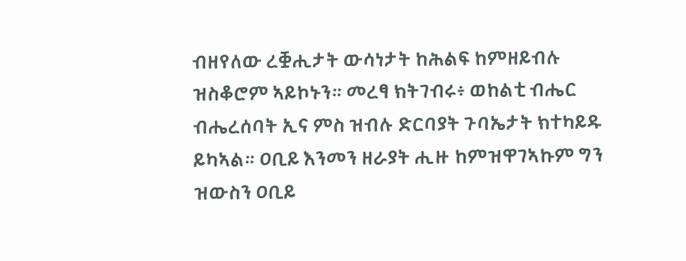ብዘየለው ረቛሒታት ውሳነታት ከሕልፍ ከምዘይብሉ ዝስቆሮም ኣይኮኑን። መረፃ ክትገብሩ፥ ወከልቲ ብሔር ብሔረሰባት ኢና ምስ ዝብሉ ድርባያት ጉባኤታት ክተካይዱ ይካኣል። ዐቢይ እንመን ዘራያት ሒዙ ከምዝዋገኣኩም ግን ዝውስን ዐቢይ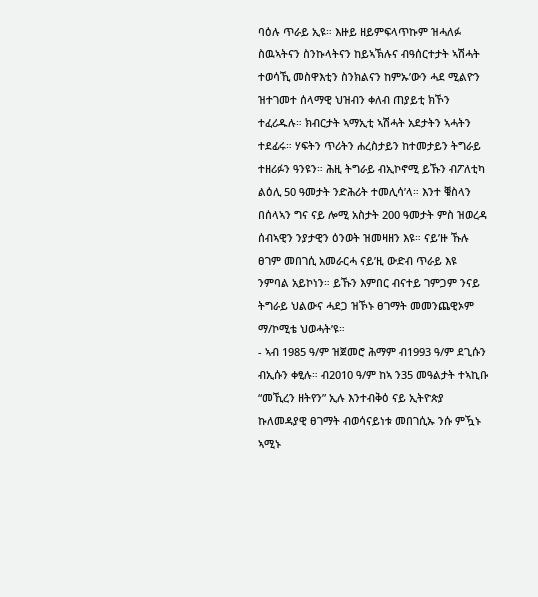ባዕሉ ጥራይ ኢዩ። እዙይ ዘይምፍላጥኩም ዝሓለፉ ስዉኣትናን ስንኩላትናን ከይኣኽሉና ብዓሰርተታት ኣሽሓት ተወሳኺ መስዋእቲን ስንክልናን ከምኡ’ውን ሓደ ሚልዮን ዝተገመተ ሰላማዊ ህዝብን ቀለብ ጠያይቲ ክኾን ተፈሪዱሉ። ክብርታት ኣማኢቲ ኣሽሓት አደታትን ኣሓትን ተደፊሩ። ሃፍትን ጥሪትን ሐረስታይን ከተመታይን ትግራይ ተዘሪፉን ዓንዩን። ሕዚ ትግራይ ብኢኮኖሚ ይኹን ብፖለቲካ ልዕሊ 50 ዓመታት ንድሕሪት ተመሊሳ’ላ። እንተ ቑስላን በሰላኣን ግና ናይ ሎሚ አስታት 200 ዓመታት ምስ ዝወረዳ ሰብኣዊን ንያታዊን ዕንወት ዝመዛዘን እዩ። ናይ’ዙ ኹሉ ፀገም መበገሲ አመራርሓ ናይ’ዚ ውድብ ጥራይ እዩ ንምባል አይኮነን። ይኹን እምበር ብናተይ ገምጋም ንናይ ትግራይ ህልውና ሓደጋ ዝኾኑ ፀገማት መመንጨዊኦም ማ/ኮሚቴ ህወሓት’ዩ።
- ኣብ 1985 ዓ/ም ዝጀመሮ ሕማም ብ1993 ዓ/ም ደጊሱን ብኢሱን ቀፂሉ። ብ2010 ዓ/ም ከኣ ን35 መዓልታት ተኣኪቡ “መኺረን ዘትየን” ኢሉ እንተብቅዕ ናይ ኢትዮጵያ ኩለመዳያዊ ፀገማት ብወሳናይነቱ መበገሲኡ ንሱ ምዃኑ ኣሚኑ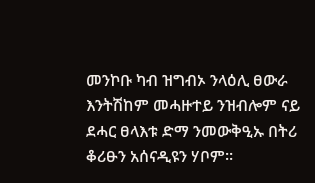መንኮቡ ካብ ዝግብኦ ንላዕሊ ፀውራ እንትሽከም መሓዙተይ ንዝብሎም ናይ ደሓር ፀላእቱ ድማ ንመውቅዒኡ በትሪ ቆሪፁን አሰናዲዩን ሃቦም።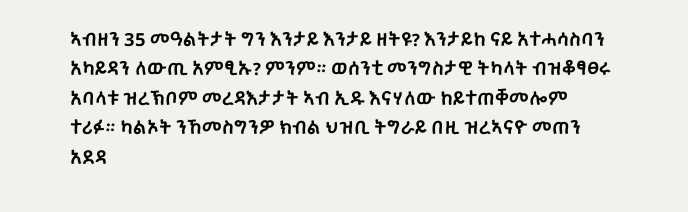ኣብዘን 35 መዓልትታት ግን እንታይ እንታይ ዘትዩ? እንታይከ ናይ አተሓሳስባን አካይዳን ለውጢ አምፂኡ? ምንም። ወሰንቲ መንግስታዊ ትካላት ብዝቆፃፀሩ አባላቱ ዝረኽቦም መረዳእታታት ኣብ ኢዱ እናሃለው ከይተጠቐመሎም ተሪፉ። ካልኦት ንኸመስግንዎ ክብል ህዝቢ ትግራይ በዚ ዝረኣናዮ መጠን አደዳ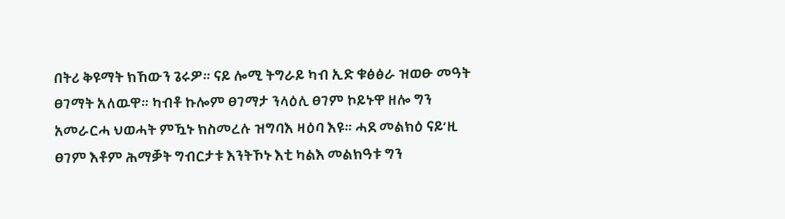በትሪ ቅዩማት ክኸውን ጌሩዎ። ናይ ሎሚ ትግራይ ካብ ኢድ ቁፅፅራ ዝወፁ መዓት ፀገማት አለዉዋ። ካብቶ ኩሎም ፀገማታ ንላዕሊ ፀገም ኮይኑዋ ዘሎ ግን አመራርሓ ህወሓት ምዃኑ ክስመረሉ ዝግባእ ዛዕባ እዩ። ሓደ መልክዕ ናይ’ዚ ፀገም እቶም ሕማቓት ግብርታቱ እንትኾኑ እቲ ካልእ መልክዓቱ ግን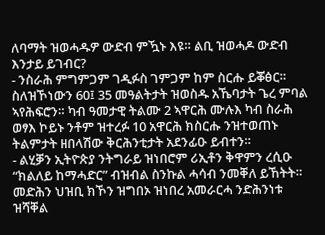ለባማት ዝወሓዱዎ ውድብ ምዃኑ እዩ። ልቢ ዝወሓዶ ውድብ እንታይ ይገብር?
- ንስራሕ ምግምጋም ገዲፉስ ገምጋም ከም ስርሑ ይቖፅር። ስለዝኾነውን 60፤ 35 መዓልትታት ዝወስዱ አኼባታት ጌረ ምባል ኣየሕፍሮን። ካብ ዓመታዊ ትልሙ 2 ኣዋርሕ ሙሉእ ካብ ስራሕ ወፃእ ኮይኑ ንቶም ዝተረፉ 10 አዋርሕ ክስርሑ ንዝተወጠኑ ትልምታት ዘበላሽው ቅርሕንቲታት አደንፊዑ ይብተን።
- ልሂቓን ኢትዮጵያ ንትግራይ ዝነበሮም ሪኢቶን ቅዋምን ረሲዑ “ክልለይ ከማሓድር” ብዝብል ስንኩል ሓሳብ ንመቐለ ይኸትት። መድሕን ህዝቢ ክኾን ዝግበኦ ዝነበረ አመራርሓ ንድሕንነቱ ዝሻቐል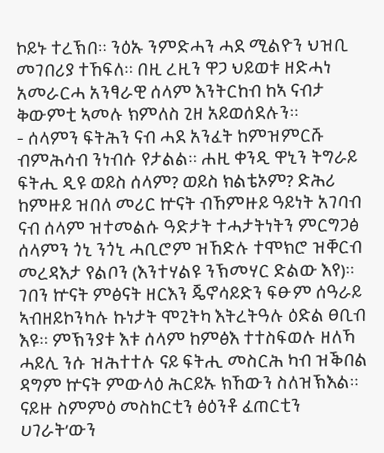ኮይኑ ተረኽበ። ንዕኡ ንምድሓን ሓደ ሚልዮን ህዝቢ መገበሪያ ተኸፍለ። በዚ ረዚን ዋጋ ህይወቱ ዘድሓነ አመራርሓ አንፃራዊ ሰላም እንትርከብ ከኣ ናብታ ቅውምቲ ኣመሉ ክምለስ ጊዘ አይወሰደሉን።
- ሰላምን ፍትሕን ናብ ሓደ አንፈት ከምዝምርሹ ብምሕሳብ ንነብሱ የታልል። ሐዚ ቀንዲ ዋኒን ትግራይ ፍትሒ ዲዩ ወይስ ሰላም? ወይስ ክልቴኦም? ድሕሪ ከምዙይ ዝበለ መሪር ኵናት ብኸምዙይ ዓይነት አገባብ ናብ ሰላም ዝተመልሱ ዓድታት ተሓታትነትን ምርግጋፅ ሰላምን ጎኒ ንጎኒ ሓቢሮም ዝኸድሉ ተሞክሮ ዝቐርብ መረዳእታ የልቦን (እንተሃልዩ ንኽመሃር ድልው እየ)። ገበን ኵናት ምፅናት ዘርእን ጄኖሳይድን ፍፁም ሰዓራይ ኣብዘይኮንካሉ ኩነታት ሞጊትካ እትረትዓሉ ዕድል ፀቢብ እዩ። ምኽንያቱ እቱ ሰላም ከምፅእ ተተስፍወሉ ዘለኻ ሓይሊ ንሱ ዝሕተተሉ ናይ ፍትሒ መስርሕ ካብ ዝቕበል ዳግም ኵናት ምውላዕ ሕርይኡ ክኸውን ስለዝኽእል። ናይዙ ስምምዕ መስከርቲን ፅዕንቶ ፈጠርቲን ሀገራት’ውን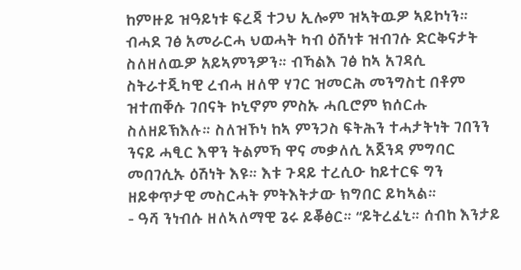ከምዙይ ዝዓይነቱ ፍረጃ ተጋህ ኢሎም ዝኣትዉዎ ኣይኮነን። ብሓደ ገፅ አመራርሓ ህወሓት ካብ ዕሽነቱ ዝብገሱ ድርቅናታት ስለዘለዉዎ አይኣምንዎን። ብኻልእ ገፅ ከኣ አገዳሲ ስትራተጂካዊ ረብሓ ዘለዋ ሃገር ዝመርሕ መንግስቲ በቶም ዝተጠቐሱ ገበናት ኮኒኖም ምስኡ ሓቢሮም ክሰርሑ ስለዘይኽእሉ። ስለዝኾነ ከኣ ምንጋስ ፍትሕን ተሓታትነት ገበንን ንናይ ሓፂር እዋን ትልምኻ ዋና መቃለሲ አጀንዳ ምግባር መበገሲኡ ዕሽነት እዩ። እቱ ጉዳይ ተረሲዑ ከይተርፍ ግን ዘይቀጥታዊ መስርሓት ምትእትታው ክግበር ይካኣል።
- ዓሻ ንነብሱ ዘለኣለማዊ ጌሩ ይቖፅር። “ይትረፈኒ። ሰብከ እንታይ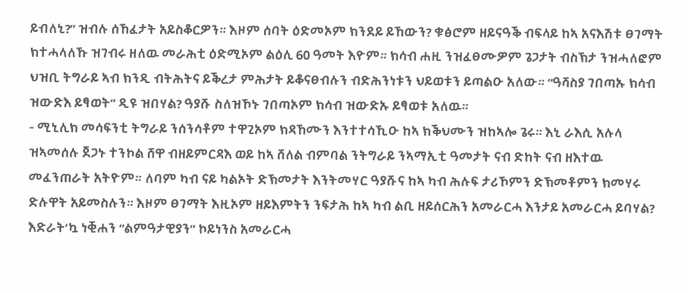ይብለኒ?” ዝብሉ ሰኸፈታት አይስቆርዎን። እዞም ሰባት ዕድመኦም ክንደይ ይኸውን? ቁፅሮም ዘይናዓቕ ብፍላይ ከኣ አናእሽቱ ፀገማት ክተሓላለኹ ዝገብሩ ዘለዉ መራሕቲ ዕድሚኦም ልዕሊ 60 ዓመት እዮም። ክሳብ ሐዚ ንዝፈፀሙዎም ጌጋታት ብስኽታ ንዝሓለፎም ህዝቢ ትግራይ ኣብ ክንዲ ብትሕትና ይቕረታ ምሕታት ይቆናፀብሉን ብድሕንነቱን ህይወቱን ይጣልዑ አለው። “ዓሻስያ ገበጣኡ ክሳብ ዝውድእ ይፃወት” ዲዩ ዝበሃል? ዓያሹ ስለዝኾኑ ገበጣኦም ክሳብ ዝውድኡ ይፃወቱ አለዉ።
- ሚኒሊክ መሳፍንቲ ትግራይ ንሰንሳቶም ተዋጊኦም ክዳኸሙን እንተተሳኺዑ ከኣ ክቕህሙን ዝከኣሎ ጌሩ። እኒ ራእሲ አሉላ ዝኣመሰሉ ጀጋኑ ተንኮል ሸዋ ብዘይምርዳእ ወይ ከኣ ሸለል ብምባል ንትግራይ ንኣማኢቲ ዓመታት ናብ ድከት ናብ ዘእተዉ መፈንጠራት አትዮም። ለባም ካብ ናይ ካልኦት ድኽመታት እንትመሃር ዓያሹና ከኣ ካብ ሕሉፍ ታሪኾምን ድኽመቶምን ክመሃሩ ድሉዋት አይመስሉን። እዞም ፀገማት እዚኦም ዘይእምትን ንፍታሕ ከኣ ካብ ልቢ ዘይሰርሕን አመራርሓ እንታይ አመራርሓ ይባሃል? እድራት’ኳ ነቒሐን “ልምዓታዊያን” ኮይነንስ አመራርሓ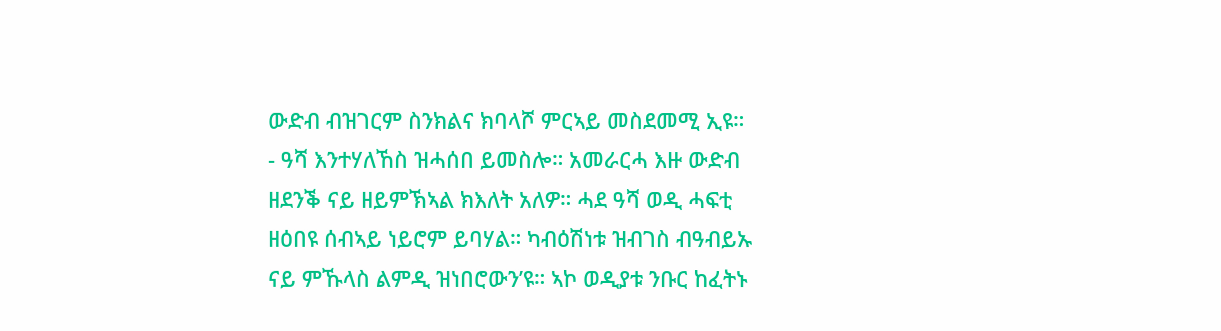ውድብ ብዝገርም ስንክልና ክባላሾ ምርኣይ መስደመሚ ኢዩ።
- ዓሻ እንተሃለኸስ ዝሓሰበ ይመስሎ። አመራርሓ እዙ ውድብ ዘደንቕ ናይ ዘይምኽኣል ክእለት አለዎ። ሓደ ዓሻ ወዲ ሓፍቲ ዘዕበዩ ሰብኣይ ነይሮም ይባሃል። ካብዕሽነቱ ዝብገስ ብዓብይኡ ናይ ምኹላስ ልምዲ ዝነበሮውን’ዩ። ኣኮ ወዲያቱ ንቡር ከፈትኑ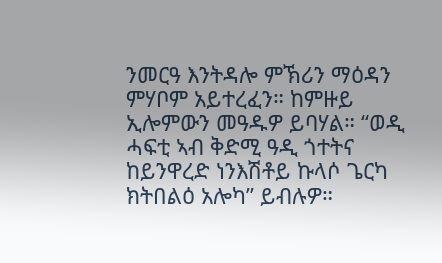ንመርዓ እንትዳሎ ምኽሪን ማዕዳን ምሃቦም አይተረፈን። ከምዙይ ኢሎምውን መዓዱዎ ይባሃል። “ወዲ ሓፍቲ ኣብ ቅድሚ ዓዲ ጎተትና ከይንዋረድ ነንእሽቶይ ኩላሶ ጌርካ ክትበልዕ አሎካ” ይብሉዎ።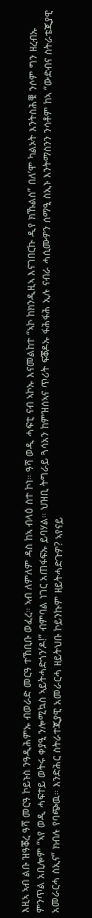እዚኣ ኣብ ልቡ ዝዓቖረ ዓሻ መርዓ ኮይኑስ ንዓዲሕምኡ ብወራድ መርዓ ተኸቢቡ ወፈረ። ኣብ ለምለም ዳስ ከኣ ብላዕ ስተ ኮነ። ዓሻ ወዲ ሓፍቲ ናብ ኣኮኡ እናመልከተ “ኣኮ ከክንዲዚኣ እናገበርኩ ዲየ ክኹልስ” በለ’ሞ ካልኦት እንትስሕቑ ንሶም ግን ዘረብኡ ምንጥል አቢሎም “ኣየ ወዲ ሓፍተይ ወትሩ ቀያዒ ንሎሚኳስ ኣይትሓድጎን’ዶ!” ብምባል ነገር አጠፋፍኡ ይባሃል። ህዝቢ ትግራይ ጓሳአን ከምዝሰኣና ጥሪት ፍቖዶኡ ፋሕፋሕ ኢሉ ናብራ ሓሲሙዎን ሰማዒ ስኢኑ እንትማስንን ንሳቶም ከኣ “ውድብና ስትራቴጂያዊ አመራርሓ ስኢና” ክብሉ የባጭዉ። እንድሕር ስትራተጂያዊ አመራርሓ ዘይትህቡ ኮይንኩም ዘይትሓድጉዎ? ኣየናይ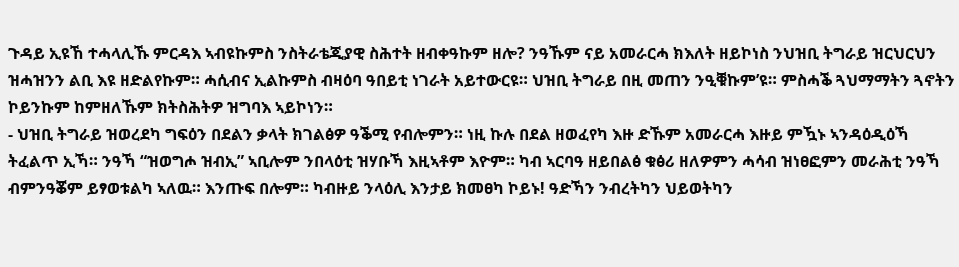ጉዳይ ኢዩኸ ተሓላሊኹ ምርዳእ ኣብዩኩምስ ንስትራቴጂያዊ ስሕተት ዘብቀዓኩም ዘሎ? ንዓኹም ናይ አመራርሓ ክእለት ዘይኮነስ ንህዝቢ ትግራይ ዝርህርህን ዝሓዝንን ልቢ እዩ ዘድልየኩም። ሓሲብና ኢልኩምስ ብዛዕባ ዓበይቲ ነገራት አይተውርዩ። ህዝቢ ትግራይ በዚ መጠን ንዒቑኩም’ዩ። ምስሓቕ ጓህማማትን ጓኖትን ኮይንኩም ከምዘለኹም ክትስሕትዎ ዝግባእ ኣይኮነን።
- ህዝቢ ትግራይ ዝወረደካ ግፍዕን በደልን ቃላት ክገልፅዎ ዓቕሚ የብሎምን። ነዚ ኩሉ በደል ዘወፈየካ እዙ ድኹም አመራርሓ እዙይ ምዃኑ ኣንዳዕዲዕኻ ትፈልጥ ኢኻ። ንዓኻ “ዝወግሖ ዝብኢ” ኣቢሎም ንበላዕቲ ዝሃቡኻ እዚኣቶም እዮም። ካብ ኣርባዓ ዘይበልፅ ቁፅሪ ዘለዎምን ሓሳብ ዝነፀፎምን መራሕቲ ንዓኻ ብምንዓቖም ይፃወቱልካ ኣለዉ። እንጡፍ በሎም። ካብዙይ ንላዕሊ እንታይ ክመፀካ ኮይኑ! ዓድኻን ንብረትካን ህይወትካን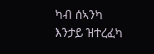ካብ ሰኣንካ እንታይ ዝተረፈካ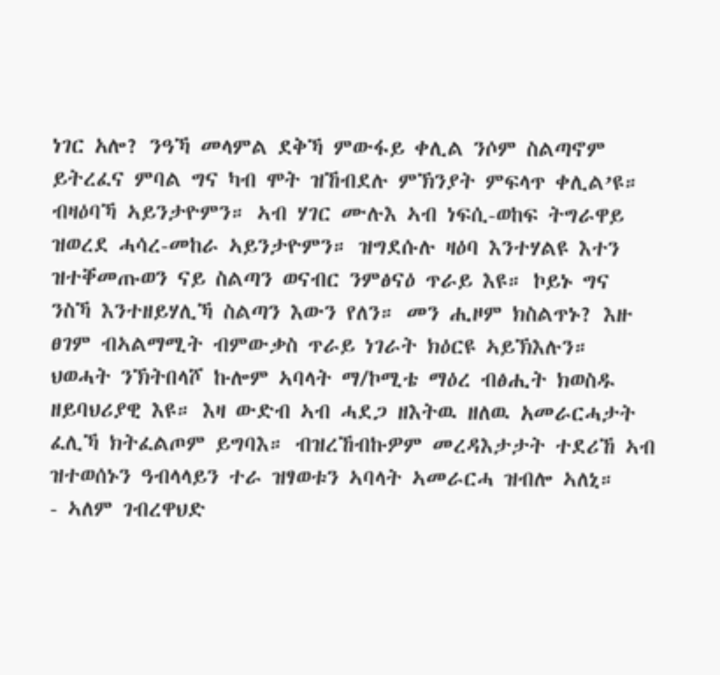ነገር አሎ? ንዓኻ መላምል ደቅኻ ምውፋይ ቀሊል ንሶም ስልጣኖም ይትረፈና ምባል ግና ካብ ሞት ዝኸብደሉ ምኽንያት ምፍላጥ ቀሊል’ዩ። ብዛዕባኻ ኣይንታዮምን። ኣብ ሃገር ሙሉእ ኣብ ነፍሲ-ወከፍ ትግራዋይ ዝወረደ ሓሳረ-መከራ ኣይንታዮምን። ዝግደሱሉ ዛዕባ እንተሃልዩ እተን ዝተቐመጡወን ናይ ስልጣን ወናብር ንምፅናዕ ጥራይ እዩ። ኮይኑ ግና ንስኻ እንተዘይሃሊኻ ስልጣን እውን የለን። መን ሒዞም ክስልጥኑ? እዙ ፀገም ብኣልማሚት ብምውቃስ ጥራይ ነገራት ክዕርዩ ኣይኽእሉን። ህወሓት ንኽትበላሾ ኩሎም ኣባላት ማ/ኮሚቴ ማዕረ ብፅሒት ክወስዱ ዘይባህሪያዊ እዩ። እዛ ውድብ ኣብ ሓደጋ ዘእትዉ ዘለዉ አመራርሓታት ፈሊኻ ክትፈልጦም ይግባእ። ብዝረኸብኩዎም መረዳእታታት ተደሪኸ ኣብ ዝተወሰኑን ዓብላላይን ተራ ዝፃወቱን ኣባላት ኣመራርሓ ዝብሎ ኣለኒ።
- ኣለም ገብረዋህድ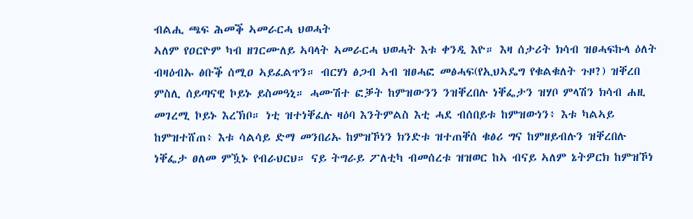ብልሒ ጫፍ ሕመቕ ኣመራርሓ ህወሓት
ኣለም የዐርዮም ካብ ዘገርሙለይ ኣባላት ኣመራርሓ ህወሓት እቱ ቀንዲ እዮ። እዛ ሰታሪት ክሳብ ዝፀሓፍኩላ ዕለት ብዛዕብኡ ፅቡቕ ሰሚዐ ኣይፈልጥን። ብርሃነ ፅጋብ ኣብ ዝፀሓፎ መፅሓፍ(የኢህኣዴግ የቁልቁለት ጉዞ?) ዝቐረበ ምስሊ ሰይጣናዊ ኮይኑ ይስመዓኒ። ሓሙሽተ ፎቓት ከምዝውንን ንዝቐረበሉ ነቐፌታን ዝሃቦ ምላሽን ክሳብ ሐዚ መገረሚ ኮይኑ እረኽቦ። ነቲ ዝተነቐፈሉ ዛዕባ እንትምልስ እቲ ሓደ ብሰበይቱ ከምዝውነን፥ እቱ ካልኣይ ከምዝተሸጠ፥ እቱ ሳልሳይ ድማ መንበሪኡ ከምዝኾነን ክንድቱ ዝተጠቐሰ ቁፅሪ ግና ከምዘይብሉን ዝቐረበሉ ነቐፌታ ፀለመ ምዃኑ የብራህርህ። ናይ ትግራይ ፖለቲካ ብመሰረቱ ዝዝወር ከኣ ብናይ ኣለም ኔትዎርክ ከምዝኾነ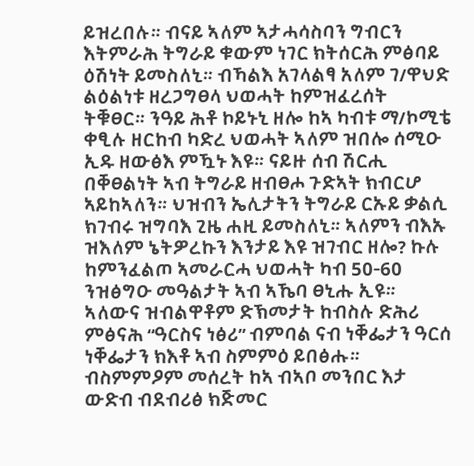ይዝረበሉ። ብናይ ኣለም ኣታሓሳስባን ግብርን እትምራሕ ትግራይ ቁውም ነገር ክትሰርሕ ምፅባይ ዕሽነት ይመስለኒ። ብኻልእ አገላልፃ አለም ገ/ዋህድ ልዕልነቱ ዘረጋግፀላ ህወሓት ከምዝፈረሰት ትቑፀር። ንዓይ ሕቶ ኮይኑኒ ዘሎ ከኣ ካብቱ ማ/ኮሚቴ ቀፂሉ ዘርከብ ካድረ ህወሓት ኣለም ዝበሎ ሰሚዑ ኢዱ ዘውፅእ ምዃኑ እዩ። ናይዙ ሰብ ሽርሒ በቐፀልነት ኣብ ትግራይ ዘብፀሖ ጉድኣት ክብርሆ ኣይከኣለን። ህዝብን ኤሊታትን ትግራይ ርኡይ ቃልሲ ክገብሩ ዝግባእ ጊዜ ሐዚ ይመስለኒ። ኣለምን ብእኡ ዝእለም ኔትዎረኩን እንታይ እዩ ዝገብር ዘሎ? ኩሉ ከምንፈልጦ ኣመራርሓ ህወሓት ካብ 50-60 ንዝፅግዑ መዓልታት ኣብ ኣኼባ ፀኒሑ ኢዩ። ኣለውና ዝብልዋቶም ድኽመታት ከብስሉ ድሕሪ ምፅናሕ “ዓርስና ነፅሪ” ብምባል ናብ ነቐፌታን ዓርሰ ነቐፌታን ክእቶ ኣብ ስምምዕ ይበፅሑ። ብስምምዖም መሰረት ከኣ ብኣቦ መንበር እታ ውድብ ብደብሪፅ ክጅመር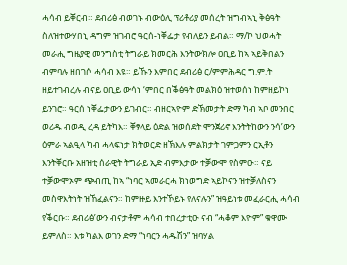ሓሳብ ይቐርብ። ደብሪፅ ብወገኑ ብውዕሊ ፕሪቶሪያ መሰረት ዝግብኣኒ ቅፅዓት ስለዝተውሃበኒ ዳግም ዝገብሮ ዓርሰ-ነቐፌታ የብለይን ይብል። ማ/ኮ ህወሓት መራሒ ግዜያዊ መንግስቲ ትግራይ ክመርሕ እንትውክሎ ዐቢይ ከኣ ኣይቅበልን ብምባሉ ዘበገሶ ሓሳብ እዩ። ይኹን እምበር ደብሪፅ ር/ምምሕዳር ግ.ም.ት ዘይተገብረሉ ብናይ ዐቢይ ውሳነ ‘ምበር በቕፅዓት መልክዕ ዝተወሰነ ከምዘይኮነ ይንገሮ። ዓርሰ ነቐፌታውን ይገብር። ብዘርኣዮም ድኽመታት ድማ ካብ ኣቦ መንበር ወሪዱ ብወዲ ረዳ ይትካእ። ቐፃላይ ዕድል ዝወሰደት ሞንጀሪኖ እንትትከውን ንሳ’ውን ዕምራ ኣልዒላ ካብ ሓላፍነታ ክትወርድ ዘኽእሉ ምልክታት ገምጋምን ርኢቶን እንትቐርቡ አዘዝቲ ሰራዊት ትግራይ ኢድ ብምእታው ተቓውሞ የስምዑ። ናይ ተቓውሞኦም ጭብጢ ከኣ “ነባር ኣመራርሓ ክነወግድ ኣይኮናን ዝተቓለስናን መስዋእትነት ዝኸፈልናን። ከምዙይ እንተኾይኑ የለናሉን” ዝዓይነቱ መፈራርሒ ሓሳብ የቕርቡ። ደብሪፅ’ውን ብናታቶም ሓሳብ ተበረታቲዑ ናብ “ሓቆም እዮም” ቁዋሙ ይምለስ። እቱ ካልእ ወገን ድማ “ነባርን ሓዱሽን” ዝባሃል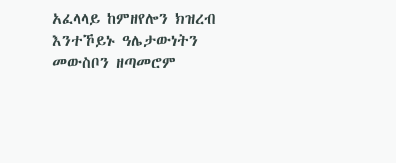አፈላላይ ከምዘየሎን ክዝረብ እንተኾይኑ ዓሌታውነትን መውስቦን ዘጣመሮም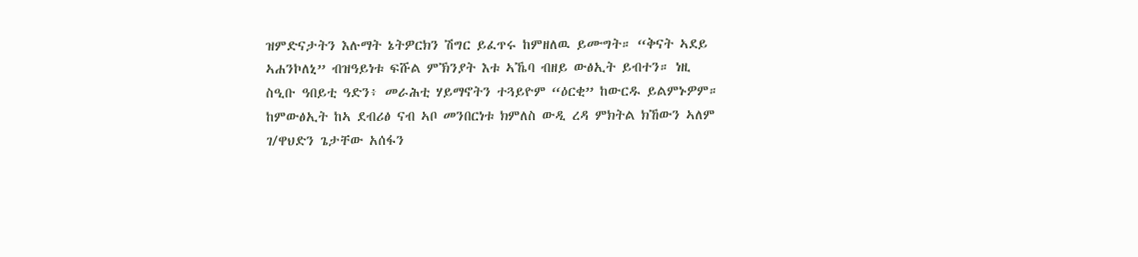ዝምድናታትን እሉማት ኔትዎርክን ሽግር ይፈጥሩ ከምዘለዉ ይሙግት። “ቅናት ኣደይ ኣሐንኮለኒ” ብዝዓይነቱ ፍሹል ምኽንያት እቱ ኣኼባ ብዘይ ውፅኢት ይብተን። ነዚ ስዒቡ ዓበይቲ ዓድን፥ መራሕቲ ሃይማኖትን ተጓይዮም “ዕርቂ” ከውርዱ ይልምኑዎም። ከምውፅኢት ከኣ ደብሪፅ ናብ ኣቦ መንበርነቱ ክምለስ ውዲ ረዳ ምክትል ክኸውን ኣለም ገ/ዋህድን ጌታቸው አሰፋን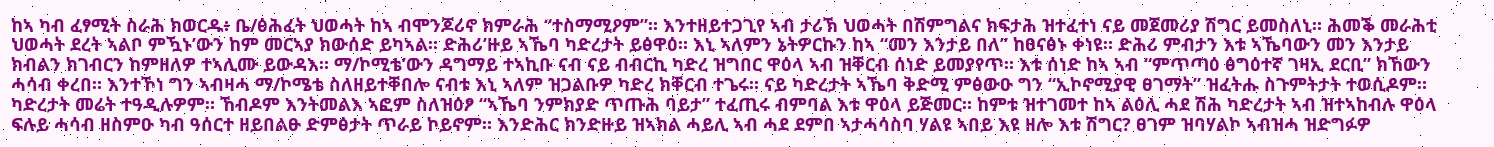ከኣ ካብ ፈፃሚት ስራሕ ክወርዱ፥ ቤ/ፅሕፈት ህወሓት ከኣ ብሞንጆሪኖ ክምራሕ “ተስማሚዖም”። እንተዘይተጋጊየ ኣብ ታሪኽ ህወሓት በሽምግልና ክፍታሕ ዝተፈተነ ናይ መጀመሪያ ሽግር ይመስለኒ። ሕመቕ መራሕቲ ህወሓት ደረት ኣልቦ ምዃኑ’ውን ከም መርኣያ ክውሰድ ይካኣል። ድሕሪ’ዙይ ኣኼባ ካድረታት ይፅዋዕ። እኒ ኣለምን ኔትዎርኩን ከኣ “መን እንታይ በለ” ከፀናፅኑ ቀነዩ። ድሕሪ ምብታን እቱ ኣኼባውን መን እንታይ ክብልን ክገብርን ከምዘለዎ ተኣሊሙ ይውዳእ። ማ/ኮሚቴ’ውን ዳግማይ ተኣኪቡ ናብ ናይ ብብርኪ ካድረ ዝግበር ዋዕላ ኣብ ዝቐርብ ሰነድ ይመያየጥ። እቱ ሰነድ ከኣ ኣብ “ምጥጣዕ ፅግዕተኛ ገዛኢ ደርቢ” ክኸውን ሓሳብ ቀረበ። እንተኾነ ግን ኣብዛሓ ማ/ኮሜቴ ስለዘይተቐበሎ ናብቱ እኒ ኣለም ዝጋልቡዎ ካድረ ክቐርብ ተጌሩ። ናይ ካድረታት ኣኼባ ቅድሚ ምፅውዑ ግን “ኢኮኖሚያዊ ፀገማት” ዝፈትሑ ስጉምትታት ተወሲዶም። ካድረታት መሬት ተዓዲሉዎም። ኸብዶም እንትመልእ ኣፎም ስለዝዕፆ “ኣኼባ ንምክያድ ጥጡሕ ባይታ” ተፈጢሩ ብምባል እቱ ዋዕላ ይጅመር። ከምቱ ዝተገመተ ከኣ ልዕሊ ሓደ ሽሕ ካድረታት ኣብ ዝተኣከብሉ ዋዕላ ፍሉይ ሓሳብ ዘስምዑ ካብ ዓሰርተ ዘይበልፁ ድምፅታት ጥራይ ኮይኖም። እንድሕር ክንድዙይ ዝኣክል ሓይሊ ኣብ ሓደ ደምበ ኣታሓሳስባ ሃልዩ ኣበይ እዩ ዘሎ እቱ ሽግር? ፀገም ዝባሃልኮ ኣብዝሓ ዝድግፉዎ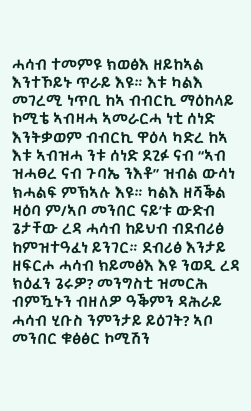ሓሳብ ተመምዩ ክወፅእ ዘይከኣል እንተኾይኑ ጥራይ እዩ። እቱ ካልእ መገረሚ ነጥቢ ከኣ ብብርኪ ማዕከላይ ኮሚቴ ኣብዛሓ ኣመራርሓ ነቲ ሰነድ እንትቃወም ብብርኪ ዋዕላ ካድረ ከኣ እቱ ኣብዝሓ ንቱ ሰነድ ደጊፉ ናብ “ኣብ ዝሓፀረ ናብ ጉባኤ ንእቶ” ዝብል ውሳነ ክሓልፍ ምኽኣሉ እዩ። ካልእ ዘሻቕል ዛዕባ ም/ኣቦ መንበር ናይ’ቱ ውድብ ጌታቸው ረዳ ሓሳብ ከይህብ ብደብሪፅ ከምዝተዓፈነ ይንገር። ደብሪፅ እንታይ ዘፍርሖ ሓሳብ ክይመፅእ እዩ ንወዲ ረዳ ክዕፈን ጌሩዎ? መንግስቲ ዝመርሕ ብምዃኑን ብዘለዎ ዓቕምን ዳሕራይ ሓሳብ ሂቡስ ንምንታይ ይዕገት? ኣቦ መንበር ቁፅፅር ኮሚሽን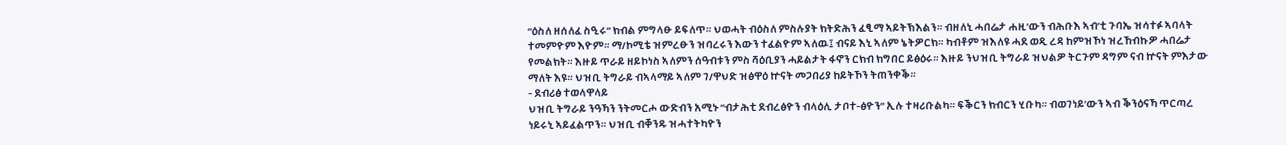“ዕስለ ዘሰለፈ ስዒሩ” ክብል ምግላፁ ይፍለጥ። ህወሓት ብዕስለ ምስሉያት ክትድሕን ፈፂማ ኣይትኽእልን። ብዘለኒ ሓበሬታ ሐዚ’ውን ብሕቡእ ኣብ’ቲ ጉባኤ ዝሳተፉ ኣባላት ተመምዮም እዮም። ማ/ኮሚቴ ዝምረፁን ዝባረሩን እውን ተፈልዮም ኣለዉ፤ ብናይ እኒ ኣለም ኔትዎርክ። ካብቶም ዝእለዩ ሓደ ወዲ ረዳ ከምዝኾነ ዝረኸብኩዎ ሓበሬታ የመልክት። እዙይ ጥራይ ዘይኮነስ ኣለምን ሰዓብቱን ምስ ሻዕቢያን ሓይልታት ፋኖን ርክብ ክግበር ይፅዕሩ። እዙይ ንህዝቢ ትግራይ ዝህልዎ ትርጉም ዳግም ናብ ኵናት ምእታው ማለት እዩ። ህዝቢ ትግራይ ብኣላማይ ኣለም ገ/ዋህድ ዝፅዋዕ ኵናት መጋበሪያ ከይትኾን ትጠንቀቕ።
- ደብሪፅ ተወላዋላይ
ህዝቢ ትግራይ ንዓኻን ንትመርሖ ውድብን አሚኑ “ብታሕቲ ደብረፅዮን ብላዕሊ ታቦተ-ፅዮን” ኢሉ ተዛሪቡልካ። ፍቕርን ክብርን ሂቡካ። ብወገነይ’ውን ኣብ ቕንዕናኻ ጥርጣረ ነይሩኒ ኣይፈልጥን። ህዝቢ ብቐንዱ ዝሓተትካዮን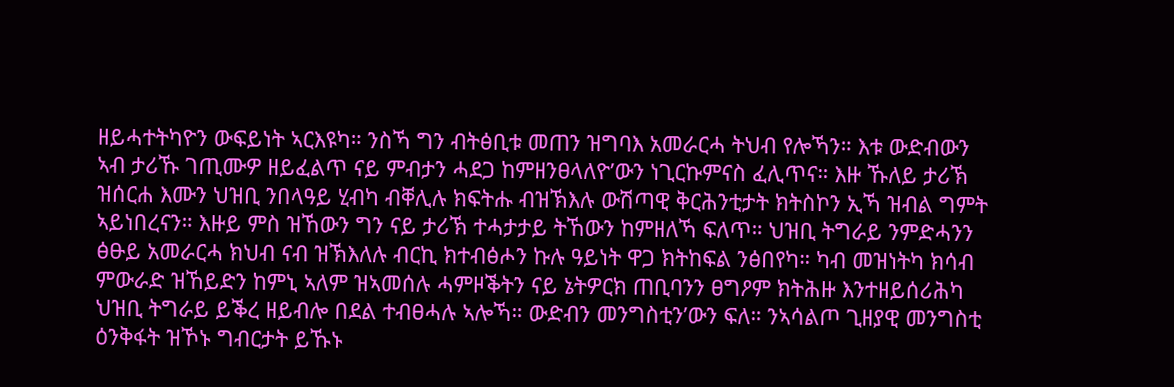ዘይሓተትካዮን ውፍይነት ኣርእዩካ። ንስኻ ግን ብትፅቢቱ መጠን ዝግባእ አመራርሓ ትህብ የሎኻን። እቱ ውድብውን ኣብ ታሪኹ ገጢሙዎ ዘይፈልጥ ናይ ምብታን ሓደጋ ከምዘንፀላለዮ’ውን ነጊርኩምናስ ፈሊጥና። እዙ ኹለይ ታሪኽ ዝሰርሐ እሙን ህዝቢ ንበላዓይ ሂብካ ብቐሊሉ ክፍትሑ ብዝኽእሉ ውሽጣዊ ቅርሕንቲታት ክትስኮን ኢኻ ዝብል ግምት ኣይነበረናን። እዙይ ምስ ዝኸውን ግን ናይ ታሪኽ ተሓታታይ ትኸውን ከምዘለኻ ፍለጥ። ህዝቢ ትግራይ ንምድሓንን ፅፁይ አመራርሓ ክህብ ናብ ዝኽእለሉ ብርኪ ክተብፅሖን ኩሉ ዓይነት ዋጋ ክትከፍል ንፅበየካ። ካብ መዝነትካ ክሳብ ምውራድ ዝኸይድን ከምኒ ኣለም ዝኣመሰሉ ሓምዞቕትን ናይ ኔትዎርክ ጠቢባንን ፀግዖም ክትሕዙ እንተዘይሰሪሕካ ህዝቢ ትግራይ ይቕረ ዘይብሎ በደል ተብፀሓሉ ኣሎኻ። ውድብን መንግስቲን’ውን ፍለ። ንኣሳልጦ ጊዘያዊ መንግስቲ ዕንቅፋት ዝኾኑ ግብርታት ይኹኑ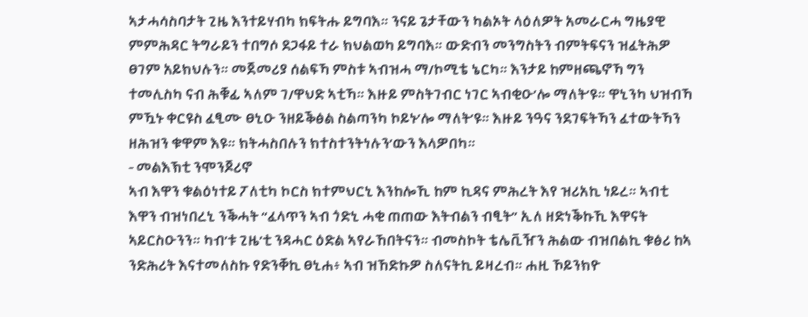ኣታሓሳስባታት ጊዜ እንተይሃብካ ክፍትሑ ይግባእ። ንናይ ጌታቸውን ካልኦት ላዕለዎት አመራርሓ ግዜያዊ ምምሕዳር ትግራይን ተበግሶ ደጋፋይ ተራ ክህልወካ ይግባእ። ውድብን መንግስትን ብምትፍናን ዝፈትሕዎ ፀገም አይክህሉን። መጀመሪያ ሰልፍኻ ምስቱ ኣብዝሓ ማ/ኮሚቴ ኔርካ። እንታይ ከምዘጫኖኻ ግን ተመሊስካ ናብ ሕቑፊ ኣለም ገ/ዋህድ ኣቲኻ። እዙይ ምስትገብር ነገር ኣብቂዑ’ሎ ማለት’ዩ። ዋኒንካ ህዝብኻ ምዃኑ ቀርዩስ ፈፂሙ ፀኒዑ ንዘይቕፅል ስልጣንካ ኮይኑ’ሎ ማለት’ዩ። እዙይ ንዓና ንደገፍትኻን ፈተውትኻን ዘሕዝን ቁዋም እዩ። ክትሓስበሉን ክተስተንትነሉን’ውን እላዎበካ።
- መልእኽቲ ንሞንጆሪኖ
ኣብ እዋን ቁልዕነተይ ፖለቲካ ኮርስ ክተምህርኒ እንከሎኺ ከም ኪዳና ምሕረት እየ ዝሪአኪ ነይረ። ኣብቲ እዋን ብዝነበረኒ ንቕሓት “ፈላጥን ኣብ ጎድኒ ሓቂ ጠጠው እትብልን ብፂት” ኢለ ዘድነቕኩኺ እዋናት ኣይርስዑንን። ካብ’ቱ ጊዜ’ቲ ንዳሓር ዕድል ኣየራኸበትናን። ብመስኮት ቴሌቪዥን ሕልው ብዝበልኪ ቁፅሪ ከኣ ንድሕሪት እናተመለስኩ የድንቐኪ ፀኒሐ፥ ኣብ ዝኸድኩዎ ስለናትኪ ይዛረብ። ሐዚ ኾይንክዮ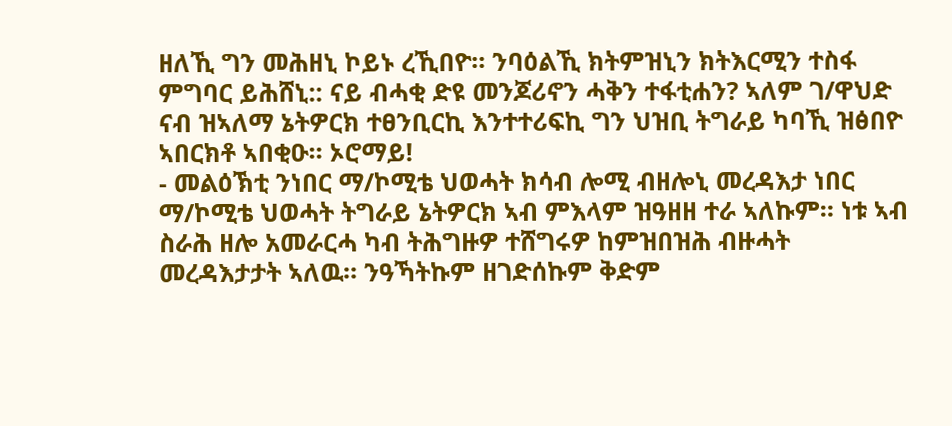ዘለኺ ግን መሕዘኒ ኮይኑ ረኺበዮ። ንባዕልኺ ክትምዝኒን ክትእርሚን ተስፋ ምግባር ይሕሸኒ:: ናይ ብሓቂ ድዩ መንጆሪኖን ሓቅን ተፋቲሐን? ኣለም ገ/ዋህድ ናብ ዝኣለማ ኔትዎርክ ተፀንቢርኪ እንተተሪፍኪ ግን ህዝቢ ትግራይ ካባኺ ዝፅበዮ ኣበርክቶ ኣበቂዑ። ኦሮማይ!
- መልዕኽቲ ንነበር ማ/ኮሚቴ ህወሓት ክሳብ ሎሚ ብዘሎኒ መረዳእታ ነበር ማ/ኮሚቴ ህወሓት ትግራይ ኔትዎርክ ኣብ ምእላም ዝዓዘዘ ተራ ኣለኩም። ነቱ ኣብ ስራሕ ዘሎ አመራርሓ ካብ ትሕግዙዎ ተሸግሩዎ ከምዝበዝሕ ብዙሓት መረዳእታታት ኣለዉ። ንዓኻትኩም ዘገድሰኩም ቅድም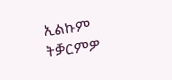ኢልኩም ትቓርምዎ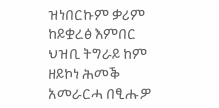ዝነበርኩም ቃሪም ከይቋረፅ እምበር ህዝቢ ትግራይ ከም ዘይኮነ ሕመቕ አመራርሓ በፂሑዎ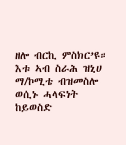ዘሎ ብርኪ ምስክር’ዩ። እቱ ኣብ ስራሕ ዝኒሀ ማ/ኮሚቴ ብዝመስሎ ወሲኑ ሓላፍነት ከይወስድ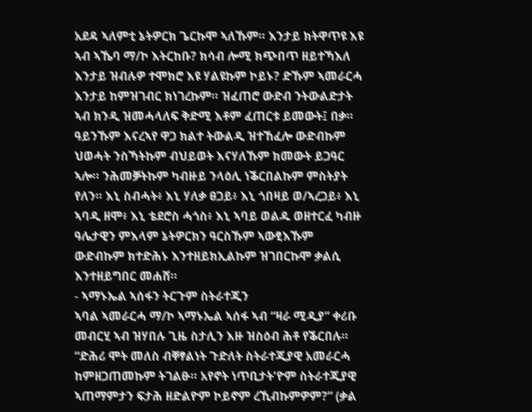አደዳ ኣለምቲ ኔትዎርክ ጌርኩሞ ኣለኹም። እንታይ ክትዋጥዩ እዩ ኣብ ኣኼባ ማ/ኮ እትርከቡ? ክሳብ ሎሚ ክጭበጥ ዘይተኻእለ እንታይ ዝብሉዎ ተሞክሮ እዩ ሃልዩኩም ኮይኑ? ድኹም ኣመራርሓ እንታይ ከምዝገብር ክነገረኩም። ዝፈጠሮ ውድብ ንትውልድታት ኣብ ክንዲ ዝመሓላለፍ ቅድሚ እቶም ፈጠርቱ ይመውት፤ በቃ። ዓይንኹም እናረኣየ ዋጋ ክልተ ትውልዲ ዝተኸፈሎ ውድብኩም ህወሓት ንስኻትኩም ብህይወት እናሃለኹም ክመውት ይጋዓር ኣሎ። ንሕመቓትኩም ካብዙይ ንላዕሊ ነቕርበልኩም ምስትያት የለን። እኒ ስብሓት፥ እኒ ሃለቃ ፀጋይ፥ እኒ ጎበዛይ ወ/ኣረጋይ፥ እኒ ኣባዲ ዘሞ፥ እኒ ቴደሮስ ሓጎስ፥ እኒ ኣባይ ወልዱ ወዘተርፈ ካብዙ ዓሌታዊን ምእላም ኔትዎርክን ዓርስኹም ኣውፂእኹም ውድብኩም ክተድሕኑ እንተዘይክኢልኩም ዝገበርኩሞ ቃልሲ እንተዘይግበር መሐሸ።
- ኣማኑኤል ኣሰፋን ትርጉም ስትራተጂን
ኣባል ኣመራርሓ ማ/ኮ ኣማኑኤል ኣሰፋ ኣብ “ዛራ ሚዲያ” ቀሪቡ መብርሂ ኣብ ዝሃበሉ ጊዜ ስታሊን እዙ ዝስዕብ ሕቶ የቕርበሉ። “ድሕሪ ሞት መለስ ብቐፃልነት ጉድለት ስትራተጂያዊ አመራርሓ ከምዘጋጠመኩም ትገልፁ። አየኖት ነጥቢታት’ዮም ስትራተጂያዊ ኣጠማምታን ፍታሕ ዘድልዮም ኮይኖም ረኺብኩምዎም?” (ቃል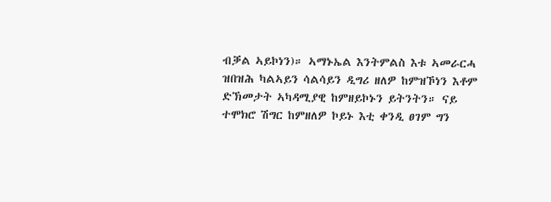ብቓል ኣይኮነን)። ኣማኑኤል እንትምልስ እቱ ኣመራርሓ ዝበዝሕ ካልኣይን ሳልሳይን ዲግሪ ዘለዎ ከምዝኾነን እቶም ድኽመታት ኣካዳሚያዊ ከምዘይኮኑን ይትንትን። ናይ ተሞክሮ ሽግር ከምዘለዎ ኮይኑ እቲ ቀንዲ ፀገም ግን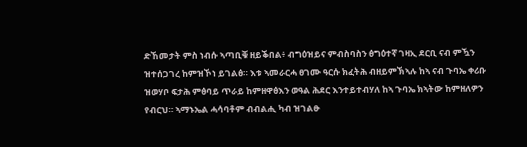ድኸመታት ምስ ነብሱ ኣጣቢቑ ዘይቕበል፥ ብግዕዝይና ምብስባስን ፅግዕተኛ ገዛኢ ደርቢ ናብ ምዃን ዝተሰጋገረ ከምዝኾነ ይገልፅ። እቱ ኣመራርሓ ፀገሙ ዓርሱ ክፈትሕ ብዘይምኽኣሉ ከኣ ናብ ጉባኤ ቀሪቡ ዝወሃቦ ፍታሕ ምፅባይ ጥራይ ከምዘዋፅእን ወዓል ሕደር እንተይተብሃለ ከኣ ጉባኤ ክኣትው ከምዘለዎን የብርህ። ኣማኑኤል ሓሳባቶም ብብልሒ ካብ ዝገልፁ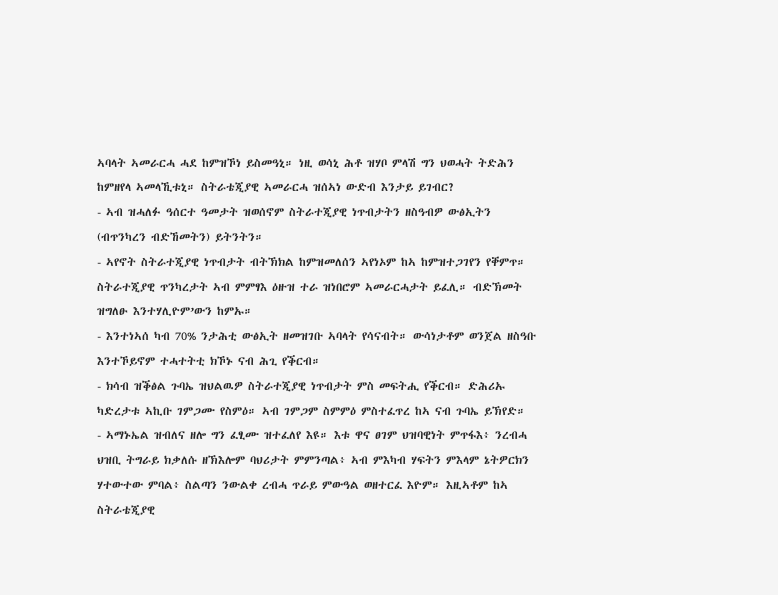ኣባላት ኣመራርሓ ሓደ ከምዝኾነ ይስመዓኒ። ነዚ ወሳኒ ሕቶ ዝሃቦ ምላሽ ግን ህወሓት ትድሕን ከምዘየላ ኣመላኺቱኒ። ስትራቴጂያዊ ኣመራርሓ ዝሰኣነ ውድብ እንታይ ይገብር?
- ኣብ ዝሓለፉ ዓሰርተ ዓመታት ዝወሰኖም ስትራተጂያዊ ነጥብታትን ዘስዓብዎ ውፅኢትን (ብጥንካረን ብድኸመትን) ይትንትን።
- ኣየኖት ስትራተጂያዊ ነጥብታት ብትኽክል ከምዝመለሰን ኣየነኦም ከኣ ከምዝተጋገየን የቐምጥ። ስትራተጂያዊ ጥንካረታት ኣብ ምምፃእ ዕዙዝ ተራ ዝነበሮም ኣመራርሓታት ይፈሊ። ብድኽመት ዝግለፁ እንተሃሊዮም’ውን ከምኡ።
- እንተነኣሰ ካብ 70% ንታሕቲ ውፅኢት ዘመዝገቡ ኣባላት የሳናብት። ውሳነታቶም ወንጀል ዘስዓቡ እንተኾይኖም ተሓተትቲ ክኾኑ ናብ ሕጊ የቕርብ።
- ክሳብ ዝቕፅል ጉባኤ ዝህልዉዎ ስትራተጂያዊ ነጥብታት ምስ መፍትሒ የቕርብ። ድሕሪኡ ካድረታቱ ኣኪቡ ገምጋሙ የስምዕ። ኣብ ገምጋም ስምምዕ ምስተፈጥረ ከኣ ናብ ጉባኤ ይኽየድ።
- ኣማኑኤል ዝብለና ዘሎ ግን ፈፂሙ ዝተፈለየ እዩ። እቱ ዋና ፀገም ህዝባዊነት ምጥፋእ፥ ንረብሓ ህዝቢ ትግራይ ክቃለሱ ዘኽእሎም ባህሪታት ምምንጣል፥ ኣብ ምእካብ ሃፍትን ምእላም ኔትዎርክን ሃተውተው ምባል፥ ስልጣን ንውልቀ ረብሓ ጥራይ ምውዓል ወዘተርፈ እዮም። እዚኣቶም ከኣ ስትራቴጂያዊ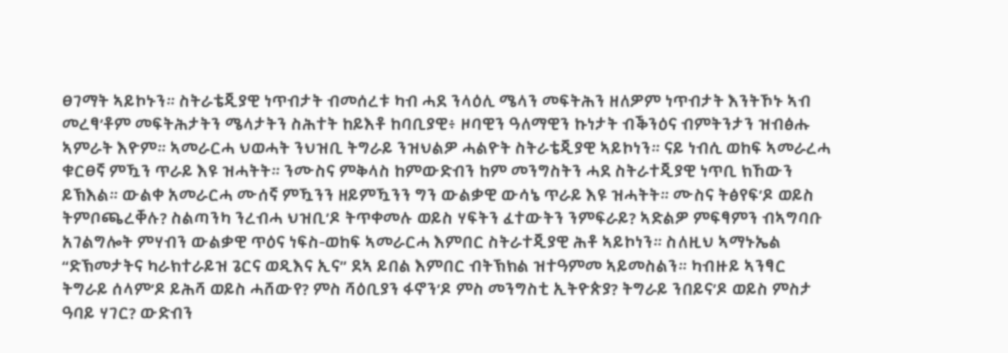ፀገማት ኣይኮኑን። ስትራቴጂያዊ ነጥብታት ብመሰረቱ ካብ ሓደ ንላዕሊ ሜላን መፍትሕን ዘለዎም ነጥብታት እንትኾኑ ኣብ መረፃ’ቶም መፍትሕታትን ሜላታትን ስሕተት ከይእቶ ከባቢያዊ፥ ዞባዊን ዓለማዊን ኩነታት ብቕንዕና ብምትንታን ዝብፅሑ ኣምራት እዮም። ኣመራርሓ ህወሓት ንህዝቢ ትግራይ ንዝህልዎ ሓልዮት ስትራቴጂያዊ ኣይኮነን። ናይ ነብሲ ወከፍ ኣመራረሓ ቁርፀኛ ምዃን ጥራይ እዩ ዝሓትት። ንሙስና ምቅላስ ከምውድብን ከም መንግስትን ሓደ ስትራተጂያዊ ነጥቢ ክኸውን ይኽእል። ውልቀ አመራርሓ ሙሰኛ ምዃንን ዘይምዃንን ግን ውልቃዊ ውሳኔ ጥራይ እዩ ዝሓትት። ሙስና ትፅየፍ’ዶ ወይስ ትምቦጫረቐሉ? ስልጣንካ ንረብሓ ህዝቢ’ዶ ትጥቀመሉ ወይስ ሃፍትን ፈተውትን ንምፍራይ? ኣድልዎ ምፍፃምን ብኣግባቡ አገልግሎት ምሃብን ውልቃዊ ጥዕና ነፍስ-ወከፍ ኣመራርሓ እምበር ስትራተጂያዊ ሕቶ ኣይኮነን። ስለዚህ ኣማኑኤል “ድኽመታትና ካራክተራይዝ ጌርና ወዲእና ኢና” ደኣ ይበል እምበር ብትኽክል ዝተዓምመ ኣይመስልን። ካብዙይ ኣንፃር ትግራይ ሰላም’ዶ ይሕሻ ወይስ ሓሸውየ? ምስ ሻዕቢያን ፋኖን’ዶ ምስ መንግስቲ ኢትዮጵያ? ትግራይ ንበይና’ዶ ወይስ ምስታ ዓባይ ሃገር? ውድብን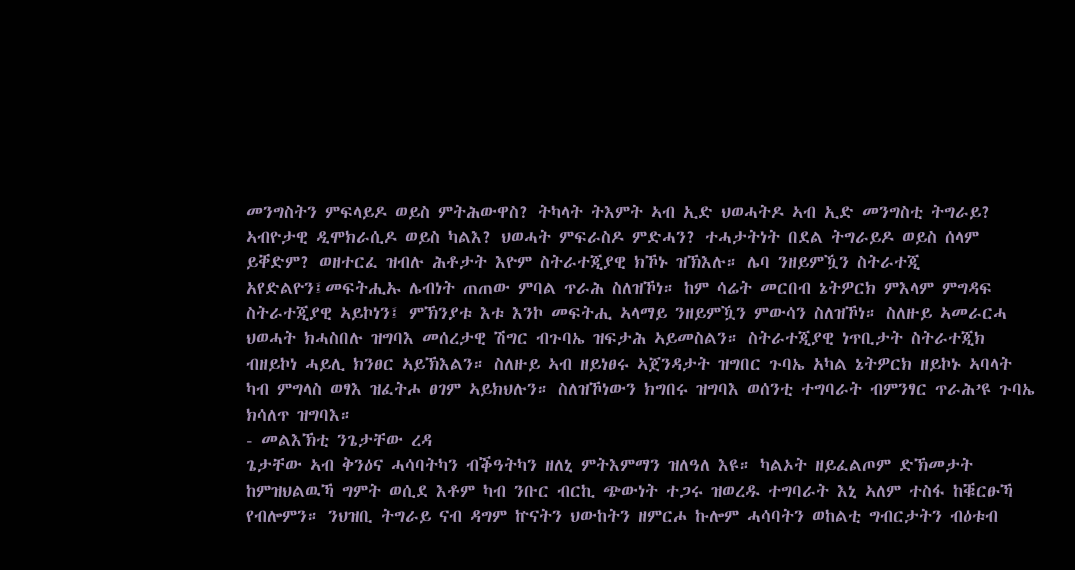መንግስትን ምፍላይዶ ወይስ ምትሕውዋስ? ትካላት ትእምት ኣብ ኢድ ህወሓትዶ ኣብ ኢድ መንግስቲ ትግራይ? ኣብዮታዊ ዲሞክራሲዶ ወይስ ካልእ? ህወሓት ምፍራስዶ ምድሓን? ተሓታትነት በደል ትግራይዶ ወይስ ሰላም ይቐድም? ወዘተርፈ ዝብሉ ሕቶታት እዮም ስትራተጂያዊ ክኾኑ ዝኽእሉ። ሌባ ንዘይምዃን ስትራተጂ አየድልዮን፤መፍትሒኡ ሌብነት ጠጠው ምባል ጥራሕ ስለዝኾነ። ከም ሳሬት መርበብ ኔትዎርክ ምእላም ምግዳፍ ስትራተጂያዊ ኣይኮነን፤ ምኽንያቱ እቱ እንኮ መፍትሒ ኣላማይ ንዘይምዃን ምውሳን ስለዝኾነ። ስለዙይ ኣመራርሓ ህወሓት ክሓስበሉ ዝግባእ መሰረታዊ ሽግር ብጉባኤ ዝፍታሕ ኣይመስልን። ስትራተጂያዊ ነጥቢታት ስትራተጂክ ብዘይኮነ ሓይሊ ክንፀር ኣይኽእልን። ስለዙይ ኣብ ዘይነፀሩ ኣጀንዳታት ዝግበር ጉባኤ አካል ኔትዎርክ ዘይኮኑ ኣባላት ካብ ምግላስ ወፃእ ዝፈትሖ ፀገም ኣይክህሉን። ስለዝኾነውን ክግበሩ ዝግባእ ወሰንቲ ተግባራት ብምንፃር ጥራሕ’ዩ ጉባኤ ክሳለጥ ዝግባእ።
- መልእኽቲ ንጌታቸው ረዳ
ጌታቸው ኣብ ቅንዕና ሓሳባትካን ብቕዓትካን ዘለኒ ምትእምማን ዝለዓለ እዩ። ካልኦት ዘይፈልጦም ድኽመታት ከምዝህልዉኻ ግምት ወሲደ እቶም ካብ ንቡር ብርኪ ጭውነት ተጋሩ ዝወረዱ ተግባራት እኒ ኣለም ተስፋ ከቑርፁኻ የብሎምን። ንህዝቢ ትግራይ ናብ ዳግም ኵናትን ህውከትን ዘምርሖ ኩሎም ሓሳባትን ወከልቲ ግብርታትን ብዕቱብ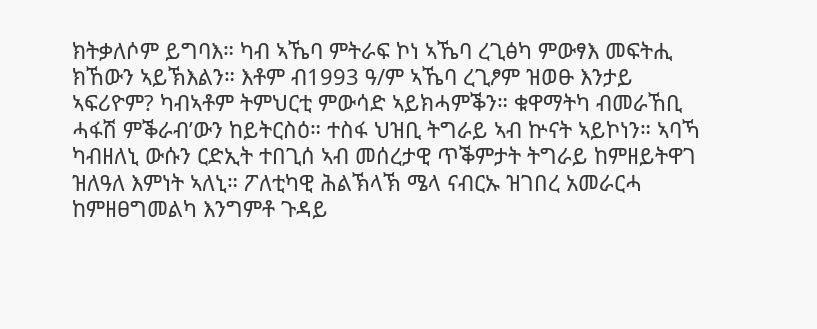ክትቃለሶም ይግባእ። ካብ ኣኼባ ምትራፍ ኮነ ኣኼባ ረጊፅካ ምውፃእ መፍትሒ ክኸውን ኣይኽእልን። እቶም ብ1993 ዓ/ም ኣኼባ ረጊፆም ዝወፁ እንታይ ኣፍሪዮም? ካብኣቶም ትምህርቲ ምውሳድ ኣይክሓምቕን። ቁዋማትካ ብመራኸቢ ሓፋሽ ምቕራብ’ውን ከይትርስዕ። ተስፋ ህዝቢ ትግራይ ኣብ ኵናት ኣይኮነን። ኣባኻ ካብዘለኒ ውሱን ርድኢት ተበጊሰ ኣብ መሰረታዊ ጥቕምታት ትግራይ ከምዘይትዋገ ዝለዓለ እምነት ኣለኒ። ፖለቲካዊ ሕልኽላኽ ሜላ ናብርኡ ዝገበረ አመራርሓ ከምዘፀግመልካ እንግምቶ ጉዳይ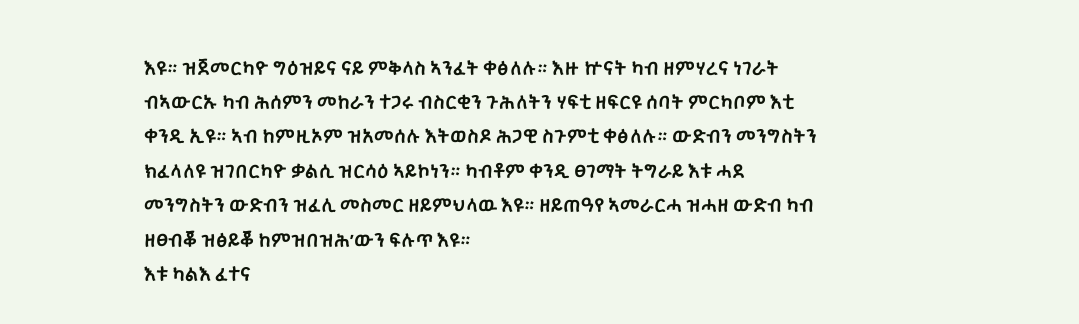እዩ። ዝጀመርካዮ ግዕዝይና ናይ ምቅላስ ኣንፈት ቀፅለሉ። እዙ ኵናት ካብ ዘምሃረና ነገራት ብኣውርኡ ካብ ሕሰምን መከራን ተጋሩ ብስርቂን ጉሕለትን ሃፍቲ ዘፍርዩ ሰባት ምርካቦም እቲ ቀንዲ ኢዩ። ኣብ ከምዚኦም ዝአመሰሉ እትወስዶ ሕጋዊ ስጉምቲ ቀፅለሉ። ውድብን መንግስትን ክፈላለዩ ዝገበርካዮ ቃልሲ ዝርሳዕ ኣይኮነን። ካብቶም ቀንዲ ፀገማት ትግራይ እቱ ሓደ መንግስትን ውድብን ዝፈሊ መስመር ዘይምህላዉ እዩ። ዘይጠዓየ ኣመራርሓ ዝሓዘ ውድብ ካብ ዘፀብቖ ዝፅይቖ ከምዝበዝሕ’ውን ፍሉጥ እዩ።
እቱ ካልእ ፈተና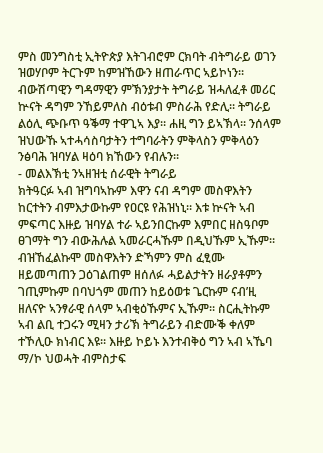ምስ መንግስቲ ኢትዮጵያ እትገብሮም ርክባት ብትግራይ ወገን ዝወሃቦም ትርጉም ከምዝኸውን ዘጠራጥር ኣይኮነን። ብውሽጣዊን ግዳማዊን ምኽንያታት ትግራይ ዝሓለፈቶ መሪር ኵናት ዳግም ንኸይምለስ ብዕቱብ ምስራሕ የድሊ። ትግራይ ልዕሊ ጭቡጥ ዓቕማ ተዋጊኣ እያ። ሐዚ ግን ይኣኽላ። ንሰላም ዝህውኹ ኣተሓሳስባታትን ተግባራትን ምቅላስን ምቅላዕን ንፅባሕ ዝባሃል ዛዕባ ክኸውን የብሉን።
- መልእኽቲ ንኣዘዝቲ ሰራዊት ትግራይ
ክትዓርፉ ኣብ ዝግባኣኩም እዋን ናብ ዳግም መስዋእትን ከርተትን ብምእታውኩም የዐርዩ የሕዝነኒ። እቱ ኵናት ኣብ ምፍጣር እዙይ ዝባሃል ተራ ኣይንበርኩም እምበር ዘስዓቦም ፀገማት ግን ብውሕሉል ኣመራርሓኹም በዲህኹም ኢኹም። ብዝኸፈልኩሞ መስዋእትን ድኻምን ምስ ፈፂሙ ዘይመጣጠን ጋዕገልጠም ዘሰለፉ ሓይልታትን ዘራያቶምን ገጢምኩም በባህጎም መጠን ከይዕወቱ ጌርኩም ናብ’ዚ ዘለናዮ ኣንፃራዊ ሰላም ኣብቂዕኹምና ኢኹም። ስርሒትኩም ኣብ ልቢ ተጋሩን ሚዛን ታሪኽ ትግራይን ብድሙቕ ቀለም ተኾሊዑ ክነብር እዩ። እዙይ ኮይኑ እንተብቅዕ ግን ኣብ ኣኼባ ማ/ኮ ህወሓት ብምስታፍ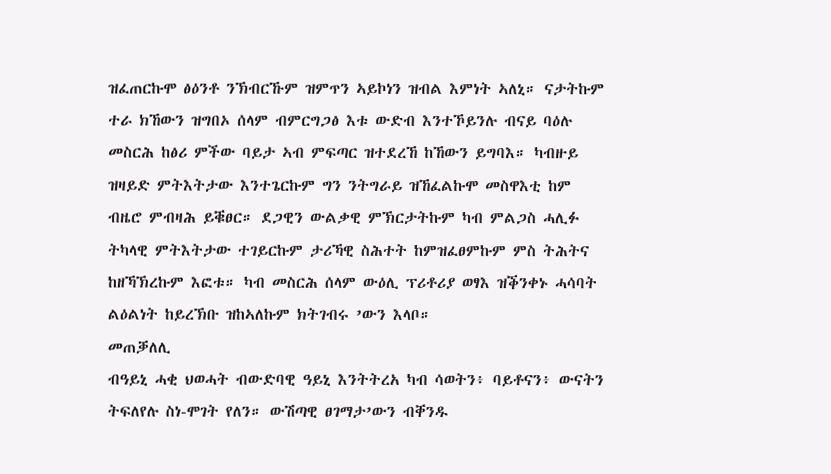ዝፈጠርኩሞ ፅዕንቶ ንኽብርኹም ዝምጥን ኣይኮነን ዝብል እምነት ኣለኒ። ናታትኩም ተራ ክኸውን ዝግበኦ ሰላም ብምርግጋፅ እቱ ውድብ እንተኾይንሉ ብናይ ባዕሉ መስርሕ ከፅሪ ምችው ባይታ ኣብ ምፍጣር ዝተደረኸ ከኸውን ይግባእ። ካብዙይ ዝዛይድ ምትእትታው እንተጌርኩም ግን ንትግራይ ዝኸፈልኩሞ መስዋእቲ ከም ብዜሮ ምብዛሕ ይቑፀር። ደጋዊን ውልቃዊ ምኽርታትኩም ካብ ምልጋስ ሓሊፉ ትካላዊ ምትእትታው ተገይርኩም ታሪኻዊ ስሕተት ከምዝፈፀምኩም ምስ ትሕትና ከዘኻኽረኩም እፎቱ። ካብ መስርሕ ሰላም ውዕሊ ፕሪቶሪያ ወፃእ ዝቕንቀኑ ሓሳባት ልዕልነት ከይረኽቡ ዝከኣለኩም ክትገብሩ ’ውን እላቦ።
መጠቓለሊ
ብዓይኒ ሓቂ ህወሓት ብውድባዊ ዓይኒ እንትትረአ ካብ ሳወትን፥ ባይቶናን፥ ውናትን ትፍለየሉ ስነ-ሞገት የለን። ውሽጣዊ ፀገማታ’ውን ብቐንዱ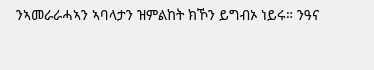ንኣመራራሓኣን ኣባላታን ዝምልከት ክኾን ይግብኦ ነይሩ። ንዓና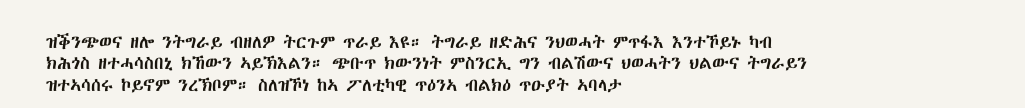ዝቕንጭወና ዘሎ ንትግራይ ብዘለዎ ትርጉም ጥራይ እዩ። ትግራይ ዘድሕና ንህወሓት ምጥፋእ እንተኾይኑ ካብ ክሕጎስ ዘተሓሳስበኒ ክኸውን ኣይኽእልን። ጭቡጥ ክውንነት ምስንርኢ ግን ብልሽውና ህወሓትን ህልውና ትግራይን ዝተኣሳሰሩ ኮይኖም ንረኽቦም። ስለዝኾነ ከኣ ፖለቲካዊ ጥዕንኣ ብልክዕ ጥዑያት ኣባላታ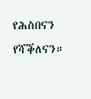የሕስበናን የሻቕለናን።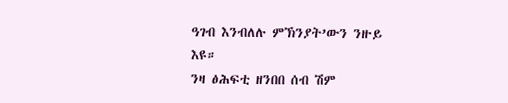ዓገብ እንብለሉ ምኽንያት’ውን ንዙይ እዩ።
ንዛ ፅሕፍቲ ዘንበበ ሰብ ሽም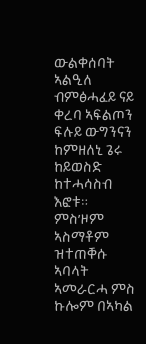ውልቀሰባት ኣልዒለ ብምፅሓፈይ ናይ ቀረባ ኣፍልጦን ፍሉይ ውግንናን ከምዘለኒ ጌሩ ከይወስድ ከተሓሳስብ እፎቱ። ምስ’ዞም ኣስማቶም ዝተጠቐሱ ኣባላት ኣመራርሓ ምስ ኩሎም በኣካል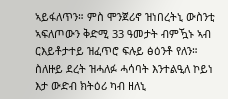ኣይፋለጥን። ምስ ሞንጀሪኖ ዝነበረትኒ ውስንቲ ኣፍለጦውን ቅድሚ 33 ዓመታት ብምዃኑ ኣብ ርእይቶታተይ ዝፈጥሮ ፍሉይ ፅዕንቶ የለን። ስለዙይ ደረት ዝሓለፉ ሓሳባት እንተልዒለ ኮይነ እታ ውድብ ክትዕሪ ካብ ዘለኒ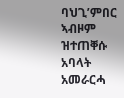ባህጊ’ምበር ኣብዞም ዝተጠቐሱ አባላት አመራርሓ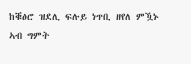ከቑፅሮ ዝደሊ ፍሉይ ነጥቢ ዘየለ ምዃኑ ኣብ ግምት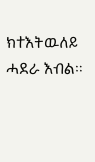ክተእትዉለይ ሓደራ እብል።